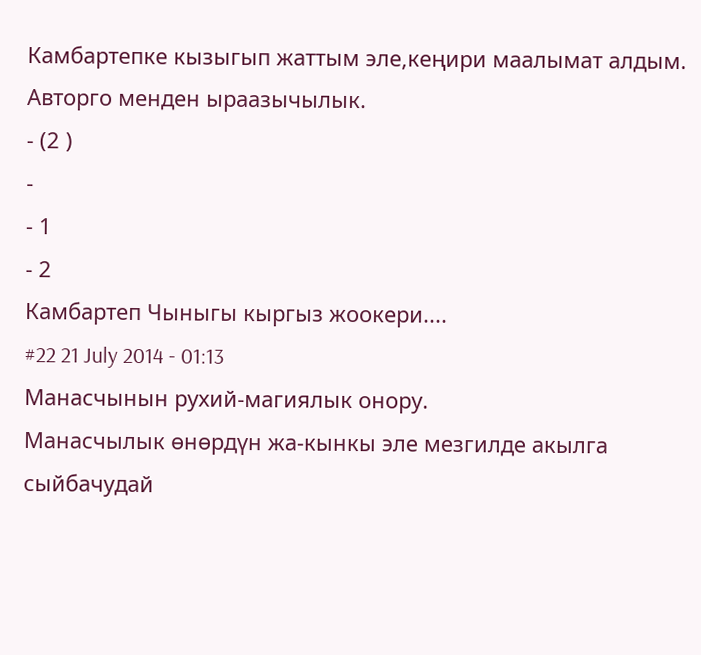Камбартепке кызыгып жаттым эле,кеңири маалымат алдым. Авторго менден ыраазычылык.
- (2 )
-
- 1
- 2
Камбартеп Чыныгы кыргыз жоокери....
#22 21 July 2014 - 01:13
Манасчынын рухий-магиялык онору.
Манасчылык өнөрдүн жа-кынкы эле мезгилде акылга сыйбачудай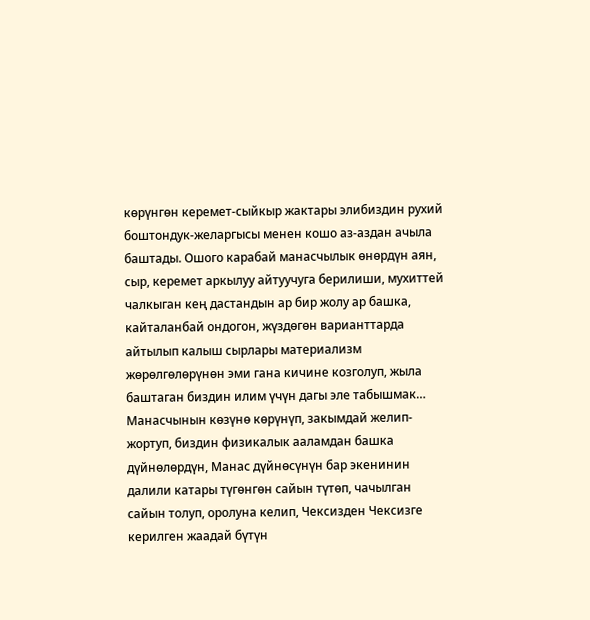көрүнгөн керемет-сыйкыр жактары элибиздин рухий боштондук-желаргысы менен кошо аз-аздан ачыла баштады. Ошого карабай манасчылык өнөрдүн аян, сыр, керемет аркылуу айтуучуга берилиши, мухиттей чалкыган кең дастандын ар бир жолу ар башка, кайталанбай ондогон, жүздөгөн варианттарда айтылып калыш сырлары материализм жөрөлгөлөрүнөн эми гана кичине козголуп, жыла баштаган биздин илим үчүн дагы эле табышмак… Манасчынын көзүнө көрүнүп, закымдай желип-жортуп, биздин физикалык ааламдан башка дүйнөлөрдүн, Манас дүйнөсүнүн бар экенинин далили катары түгөнгөн сайын түтөп, чачылган сайын толуп, оролуна келип, Чексизден Чексизге керилген жаадай бүтүн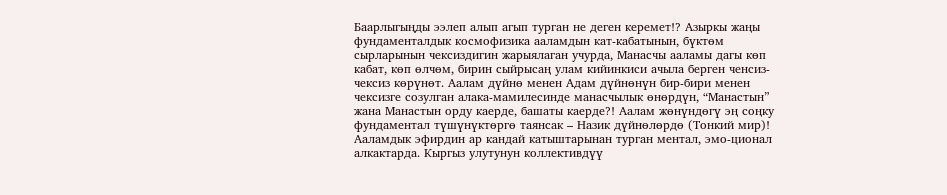Баарлыгыңды ээлеп алып агып турган не деген керемет!? Азыркы жаңы фундаменталдык космофизика ааламдын кат-кабатынын, бүктөм сырларынын чексиздигин жарыялаган учурда, Манасчы ааламы дагы көп кабат, көп өлчөм, бирин сыйрысаң улам кийинкиси ачыла берген ченсиз-чексиз көрүнөт. Аалам дүйнө менен Адам дүйнөнүн бир-бири менен чексизге созулган алака-мамилесинде манасчылык өнөрдүн, “Манастын” жана Манастын орду каерде, башаты каерде?! Аалам жөнүндөгү эң соңку фундаментал түшүнүктөргө таянсак – Назик дүйнөлөрдө (Тонкий мир)! Ааламдык эфирдин ар кандай катыштарынан турган ментал, эмо-ционал алкактарда. Кыргыз улутунун коллективдүү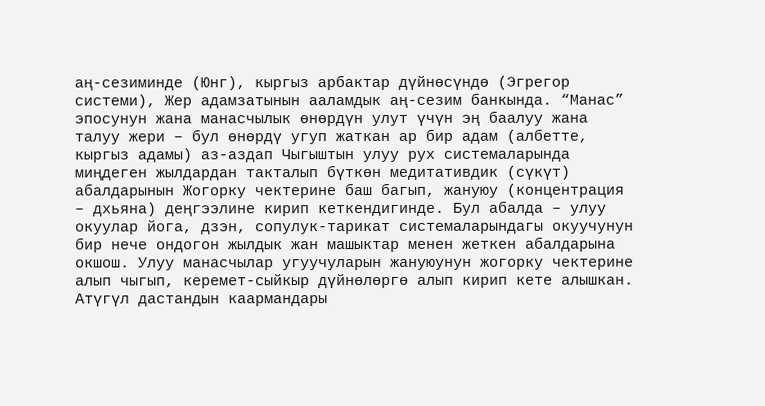аң-сезиминде (Юнг), кыргыз арбактар дүйнөсүндө (Эгрегор системи), Жер адамзатынын ааламдык аң-сезим банкында. “Манас” эпосунун жана манасчылык өнөрдүн улут үчүн эң баалуу жана талуу жери – бул өнөрдү угуп жаткан ар бир адам (албетте, кыргыз адамы) аз-аздап Чыгыштын улуу рух системаларында миңдеген жылдардан такталып бүткөн медитативдик (сүкүт) абалдарынын Жогорку чектерине баш багып, жануюу (концентрация – дхьяна) деңгээлине кирип кеткендигинде. Бул абалда – улуу окуулар йога, дзэн, сопулук-тарикат системаларындагы окуучунун бир нече ондогон жылдык жан машыктар менен жеткен абалдарына окшош. Улуу манасчылар угуучуларын жануюунун жогорку чектерине алып чыгып, керемет-сыйкыр дүйнөлөргө алып кирип кете алышкан. Атүгүл дастандын каармандары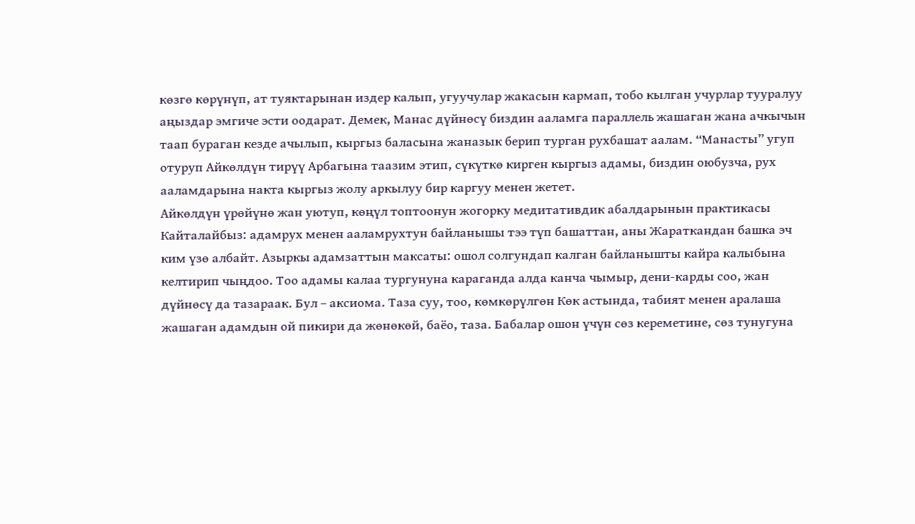көзгө көрүнүп, ат туяктарынан издер калып, угуучулар жакасын кармап, тобо кылган учурлар тууралуу аңыздар эмгиче эсти оодарат. Демек, Манас дүйнөсү биздин ааламга параллель жашаган жана ачкычын таап бураган кезде ачылып, кыргыз баласына жаназык берип турган рухбашат аалам. “Манасты” угуп отуруп Айкөлдүн тирүү Арбагына таазим этип, сүкүткө кирген кыргыз адамы, биздин оюбузча, рух ааламдарына накта кыргыз жолу аркылуу бир каргуу менен жетет.
Айкөлдүн үрөйүнө жан уютуп, көңүл топтоонун жогорку медитативдик абалдарынын практикасы Кайталайбыз: адамрух менен ааламрухтун байланышы тээ түп башаттан, аны Жараткандан башка эч ким үзө албайт. Азыркы адамзаттын максаты: ошол солгундап калган байланышты кайра калыбына келтирип чыңдоо. Тоо адамы калаа тургунуна караганда алда канча чымыр, дени-карды соо, жан дүйнөсү да тазараак. Бул – аксиома. Таза суу, тоо, көмкөрүлгөн Көк астында, табият менен аралаша жашаган адамдын ой пикири да жөнөкөй, баёо, таза. Бабалар ошон үчүн сөз кереметине, сөз тунугуна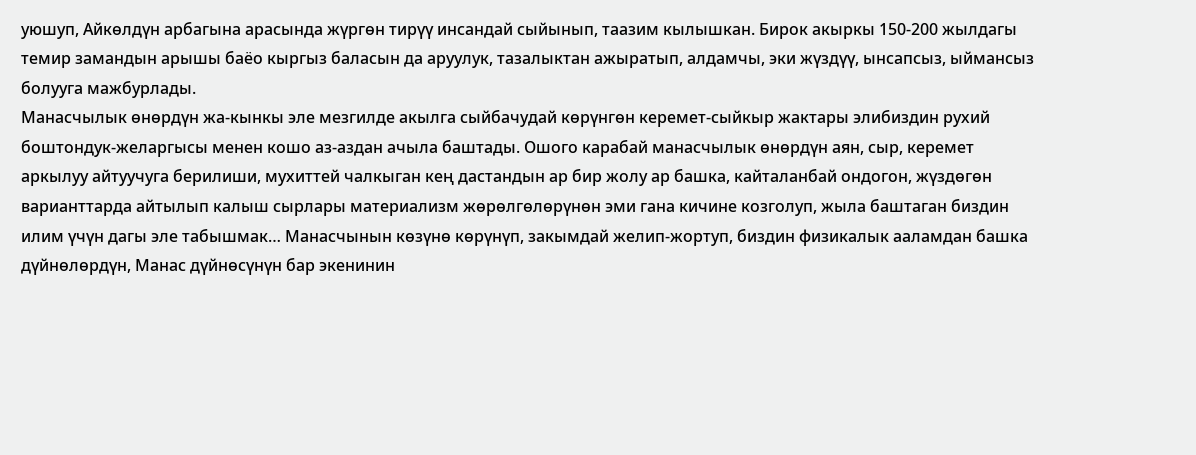уюшуп, Айкөлдүн арбагына арасында жүргөн тирүү инсандай сыйынып, таазим кылышкан. Бирок акыркы 150-200 жылдагы темир замандын арышы баёо кыргыз баласын да аруулук, тазалыктан ажыратып, алдамчы, эки жүздүү, ынсапсыз, ыймансыз болууга мажбурлады.
Манасчылык өнөрдүн жа-кынкы эле мезгилде акылга сыйбачудай көрүнгөн керемет-сыйкыр жактары элибиздин рухий боштондук-желаргысы менен кошо аз-аздан ачыла баштады. Ошого карабай манасчылык өнөрдүн аян, сыр, керемет аркылуу айтуучуга берилиши, мухиттей чалкыган кең дастандын ар бир жолу ар башка, кайталанбай ондогон, жүздөгөн варианттарда айтылып калыш сырлары материализм жөрөлгөлөрүнөн эми гана кичине козголуп, жыла баштаган биздин илим үчүн дагы эле табышмак… Манасчынын көзүнө көрүнүп, закымдай желип-жортуп, биздин физикалык ааламдан башка дүйнөлөрдүн, Манас дүйнөсүнүн бар экенинин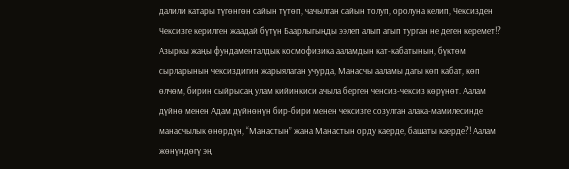далили катары түгөнгөн сайын түтөп, чачылган сайын толуп, оролуна келип, Чексизден Чексизге керилген жаадай бүтүн Баарлыгыңды ээлеп алып агып турган не деген керемет!? Азыркы жаңы фундаменталдык космофизика ааламдын кат-кабатынын, бүктөм сырларынын чексиздигин жарыялаган учурда, Манасчы ааламы дагы көп кабат, көп өлчөм, бирин сыйрысаң улам кийинкиси ачыла берген ченсиз-чексиз көрүнөт. Аалам дүйнө менен Адам дүйнөнүн бир-бири менен чексизге созулган алака-мамилесинде манасчылык өнөрдүн, “Манастын” жана Манастын орду каерде, башаты каерде?! Аалам жөнүндөгү эң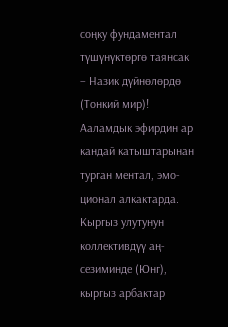соңку фундаментал түшүнүктөргө таянсак – Назик дүйнөлөрдө (Тонкий мир)! Ааламдык эфирдин ар кандай катыштарынан турган ментал, эмо-ционал алкактарда. Кыргыз улутунун коллективдүү аң-сезиминде (Юнг), кыргыз арбактар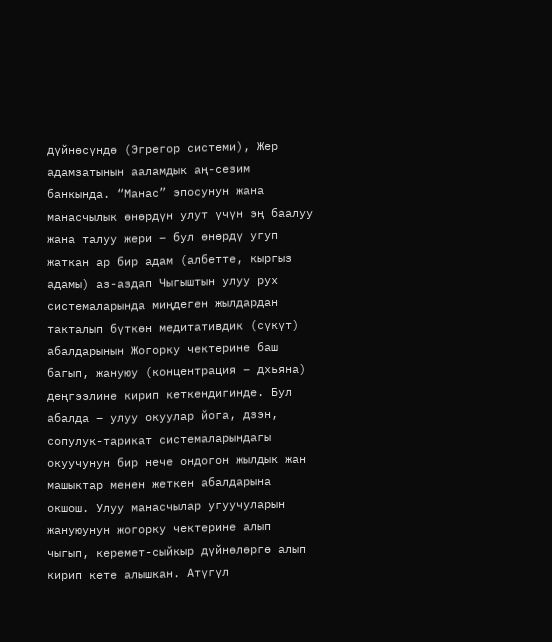дүйнөсүндө (Эгрегор системи), Жер адамзатынын ааламдык аң-сезим банкында. “Манас” эпосунун жана манасчылык өнөрдүн улут үчүн эң баалуу жана талуу жери – бул өнөрдү угуп жаткан ар бир адам (албетте, кыргыз адамы) аз-аздап Чыгыштын улуу рух системаларында миңдеген жылдардан такталып бүткөн медитативдик (сүкүт) абалдарынын Жогорку чектерине баш багып, жануюу (концентрация – дхьяна) деңгээлине кирип кеткендигинде. Бул абалда – улуу окуулар йога, дзэн, сопулук-тарикат системаларындагы окуучунун бир нече ондогон жылдык жан машыктар менен жеткен абалдарына окшош. Улуу манасчылар угуучуларын жануюунун жогорку чектерине алып чыгып, керемет-сыйкыр дүйнөлөргө алып кирип кете алышкан. Атүгүл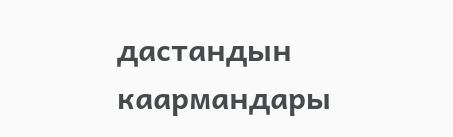дастандын каармандары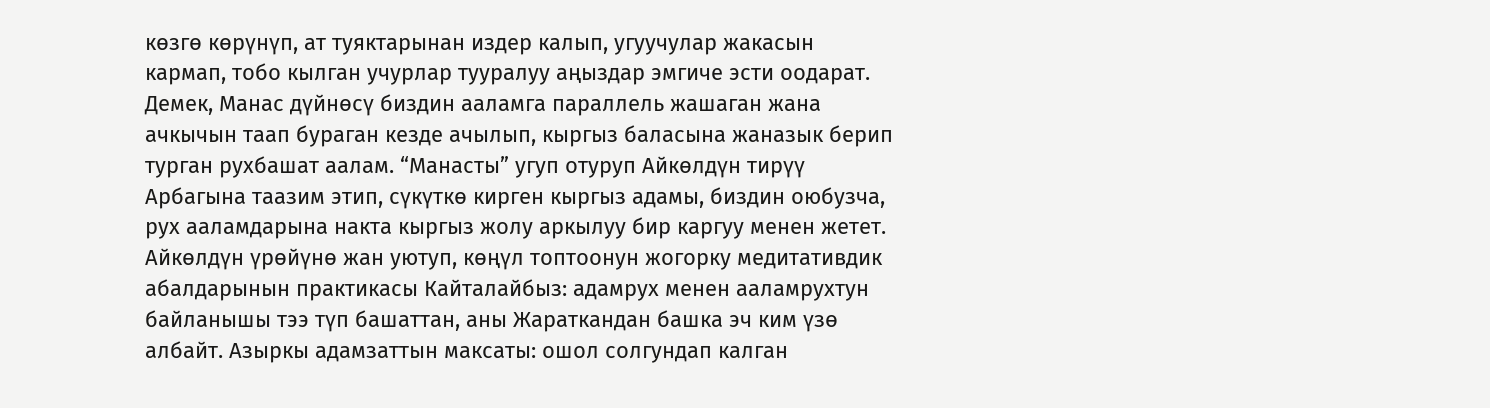көзгө көрүнүп, ат туяктарынан издер калып, угуучулар жакасын кармап, тобо кылган учурлар тууралуу аңыздар эмгиче эсти оодарат. Демек, Манас дүйнөсү биздин ааламга параллель жашаган жана ачкычын таап бураган кезде ачылып, кыргыз баласына жаназык берип турган рухбашат аалам. “Манасты” угуп отуруп Айкөлдүн тирүү Арбагына таазим этип, сүкүткө кирген кыргыз адамы, биздин оюбузча, рух ааламдарына накта кыргыз жолу аркылуу бир каргуу менен жетет.
Айкөлдүн үрөйүнө жан уютуп, көңүл топтоонун жогорку медитативдик абалдарынын практикасы Кайталайбыз: адамрух менен ааламрухтун байланышы тээ түп башаттан, аны Жараткандан башка эч ким үзө албайт. Азыркы адамзаттын максаты: ошол солгундап калган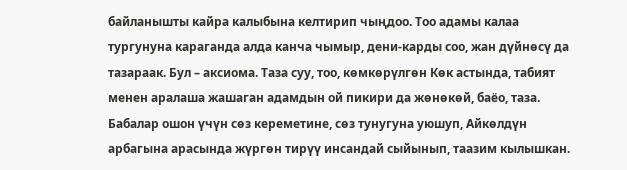байланышты кайра калыбына келтирип чыңдоо. Тоо адамы калаа тургунуна караганда алда канча чымыр, дени-карды соо, жан дүйнөсү да тазараак. Бул – аксиома. Таза суу, тоо, көмкөрүлгөн Көк астында, табият менен аралаша жашаган адамдын ой пикири да жөнөкөй, баёо, таза. Бабалар ошон үчүн сөз кереметине, сөз тунугуна уюшуп, Айкөлдүн арбагына арасында жүргөн тирүү инсандай сыйынып, таазим кылышкан.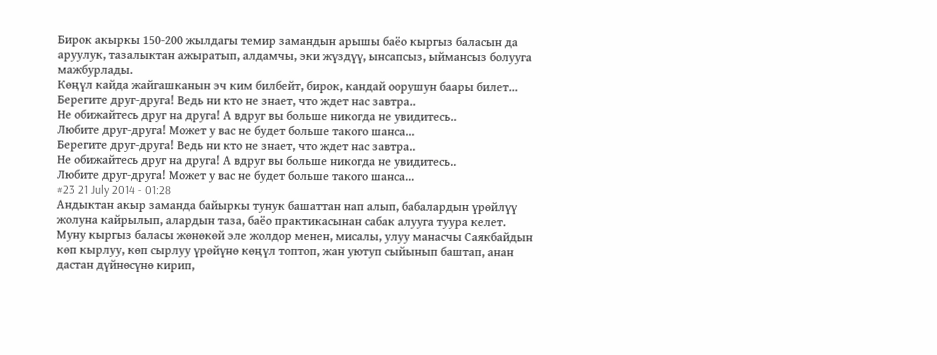Бирок акыркы 150-200 жылдагы темир замандын арышы баёо кыргыз баласын да аруулук, тазалыктан ажыратып, алдамчы, эки жүздүү, ынсапсыз, ыймансыз болууга мажбурлады.
Көңүл кайда жайгашканын эч ким билбейт, бирок, кандай оорушун баары билет...
Берегите друг-друга! Ведь ни кто не знает, что ждет нас завтра..
Не обижайтесь друг на друга! А вдруг вы больше никогда не увидитесь..
Любите друг-друга! Может у вас не будет больше такого шанса...
Берегите друг-друга! Ведь ни кто не знает, что ждет нас завтра..
Не обижайтесь друг на друга! А вдруг вы больше никогда не увидитесь..
Любите друг-друга! Может у вас не будет больше такого шанса...
#23 21 July 2014 - 01:28
Андыктан акыр заманда байыркы тунук башаттан нап алып, бабалардын үрөйлүү жолуна кайрылып, алардын таза, баёо практикасынан сабак алууга туура келет.
Муну кыргыз баласы жөнөкөй эле жолдор менен, мисалы, улуу манасчы Саякбайдын көп кырлуу, көп сырлуу үрөйүнө көңүл топтоп, жан уютуп сыйынып баштап, анан дастан дүйнөсүнө кирип,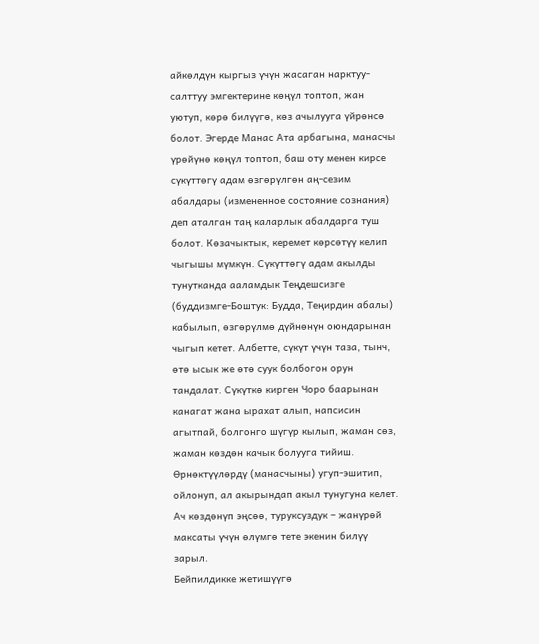айкөлдүн кыргыз үчүн жасаган нарктуу-салттуу эмгектерине көңүл топтоп, жан уютуп, көрө билүүгө, көз ачылууга үйрөнсө болот. Эгерде Манас Ата арбагына, манасчы үрөйүнө көңүл топтоп, баш оту менен кирсе сүкүттөгү адам өзгөрүлгөн аң-сезим абалдары (измененное состояние сознания) деп аталган таң каларлык абалдарга туш болот. Көзачыктык, керемет көрсөтүү келип чыгышы мүмкүн. Сүкүттөгү адам акылды тунутканда ааламдык Теңдешсизге (буддизмге-Боштук: Будда, Теңирдин абалы) кабылып, өзгөрүлмө дүйнөнүн оюндарынан чыгып кетет. Албетте, сүкүт үчүн таза, тынч, өтө ысык же өтө суук болбогон орун тандалат. Сүкүткө кирген Чоро баарынан канагат жана ырахат алып, напсисин агытпай, болгонго шүгүр кылып, жаман сөз, жаман көздөн качык болууга тийиш. Өрнөктүүлөрдү (манасчыны) угуп-эшитип, ойлонуп, ал акырындап акыл тунугуна келет. Ач көздөнүп эңсөө, туруксуздук – жанүрөй максаты үчүн өлүмгө тете экенин билүү зарыл.
Бейпилдикке жетишүүгө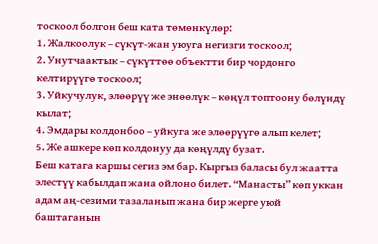тоскоол болгон беш ката төмөнкүлөр:
1. Жалкоолук – сүкүт-жан уюуга негизги тоскоол;
2. Унутчаактык – сүкүттөө объектти бир чордонго келтирүүгө тоскоол;
3. Уйкучулук, элөөрүү же энөөлүк – көңүл топтоону бөлүндү кылат;
4. Эмдары колдонбоо – уйкуга же элөөрүүгө алып келет;
5. Же ашкере көп колдонуу да көңүлдү бузат.
Беш катага каршы сегиз эм бар. Кыргыз баласы бул жаатта элестүү кабылдап жана ойлоно билет. “Манасты” көп уккан адам аң-сезими тазаланып жана бир жерге уюй баштаганын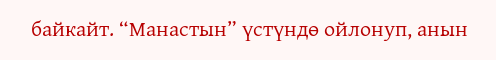байкайт. “Манастын” үстүндө ойлонуп, анын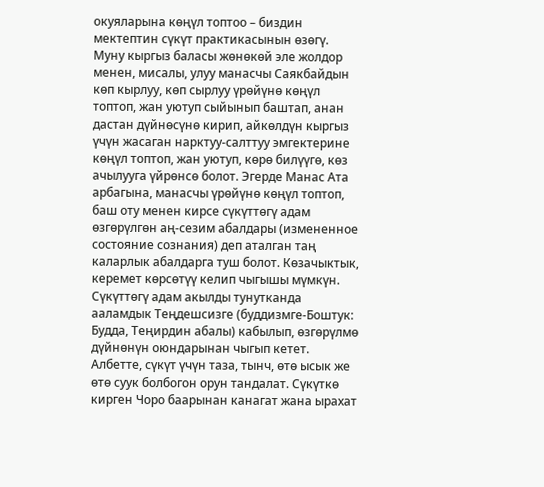окуяларына көңүл топтоо – биздин мектептин сүкүт практикасынын өзөгү.
Муну кыргыз баласы жөнөкөй эле жолдор менен, мисалы, улуу манасчы Саякбайдын көп кырлуу, көп сырлуу үрөйүнө көңүл топтоп, жан уютуп сыйынып баштап, анан дастан дүйнөсүнө кирип, айкөлдүн кыргыз үчүн жасаган нарктуу-салттуу эмгектерине көңүл топтоп, жан уютуп, көрө билүүгө, көз ачылууга үйрөнсө болот. Эгерде Манас Ата арбагына, манасчы үрөйүнө көңүл топтоп, баш оту менен кирсе сүкүттөгү адам өзгөрүлгөн аң-сезим абалдары (измененное состояние сознания) деп аталган таң каларлык абалдарга туш болот. Көзачыктык, керемет көрсөтүү келип чыгышы мүмкүн. Сүкүттөгү адам акылды тунутканда ааламдык Теңдешсизге (буддизмге-Боштук: Будда, Теңирдин абалы) кабылып, өзгөрүлмө дүйнөнүн оюндарынан чыгып кетет. Албетте, сүкүт үчүн таза, тынч, өтө ысык же өтө суук болбогон орун тандалат. Сүкүткө кирген Чоро баарынан канагат жана ырахат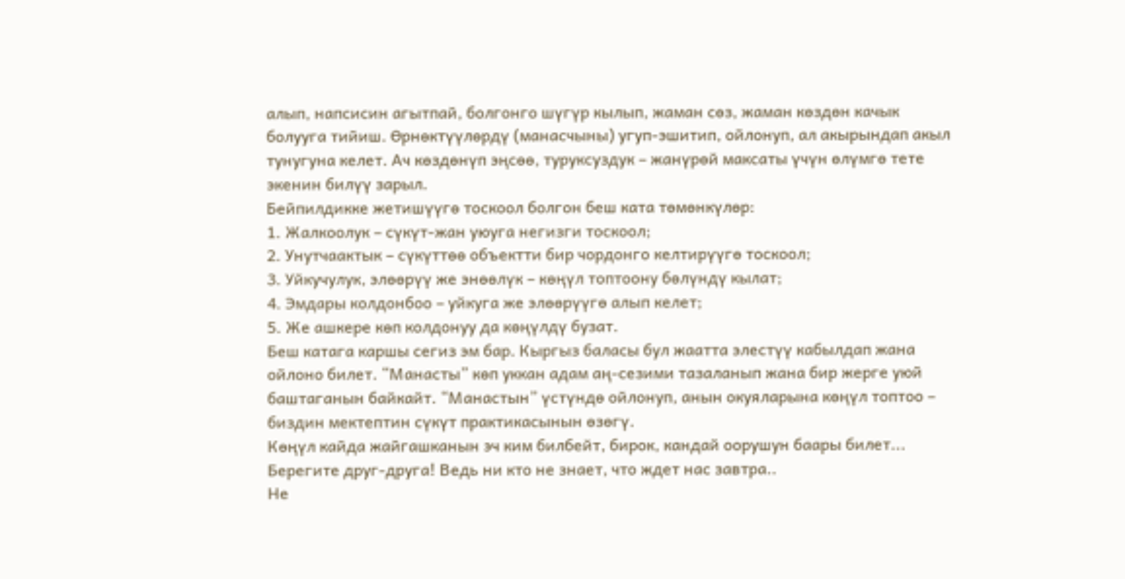алып, напсисин агытпай, болгонго шүгүр кылып, жаман сөз, жаман көздөн качык болууга тийиш. Өрнөктүүлөрдү (манасчыны) угуп-эшитип, ойлонуп, ал акырындап акыл тунугуна келет. Ач көздөнүп эңсөө, туруксуздук – жанүрөй максаты үчүн өлүмгө тете экенин билүү зарыл.
Бейпилдикке жетишүүгө тоскоол болгон беш ката төмөнкүлөр:
1. Жалкоолук – сүкүт-жан уюуга негизги тоскоол;
2. Унутчаактык – сүкүттөө объектти бир чордонго келтирүүгө тоскоол;
3. Уйкучулук, элөөрүү же энөөлүк – көңүл топтоону бөлүндү кылат;
4. Эмдары колдонбоо – уйкуга же элөөрүүгө алып келет;
5. Же ашкере көп колдонуу да көңүлдү бузат.
Беш катага каршы сегиз эм бар. Кыргыз баласы бул жаатта элестүү кабылдап жана ойлоно билет. “Манасты” көп уккан адам аң-сезими тазаланып жана бир жерге уюй баштаганын байкайт. “Манастын” үстүндө ойлонуп, анын окуяларына көңүл топтоо – биздин мектептин сүкүт практикасынын өзөгү.
Көңүл кайда жайгашканын эч ким билбейт, бирок, кандай оорушун баары билет...
Берегите друг-друга! Ведь ни кто не знает, что ждет нас завтра..
Не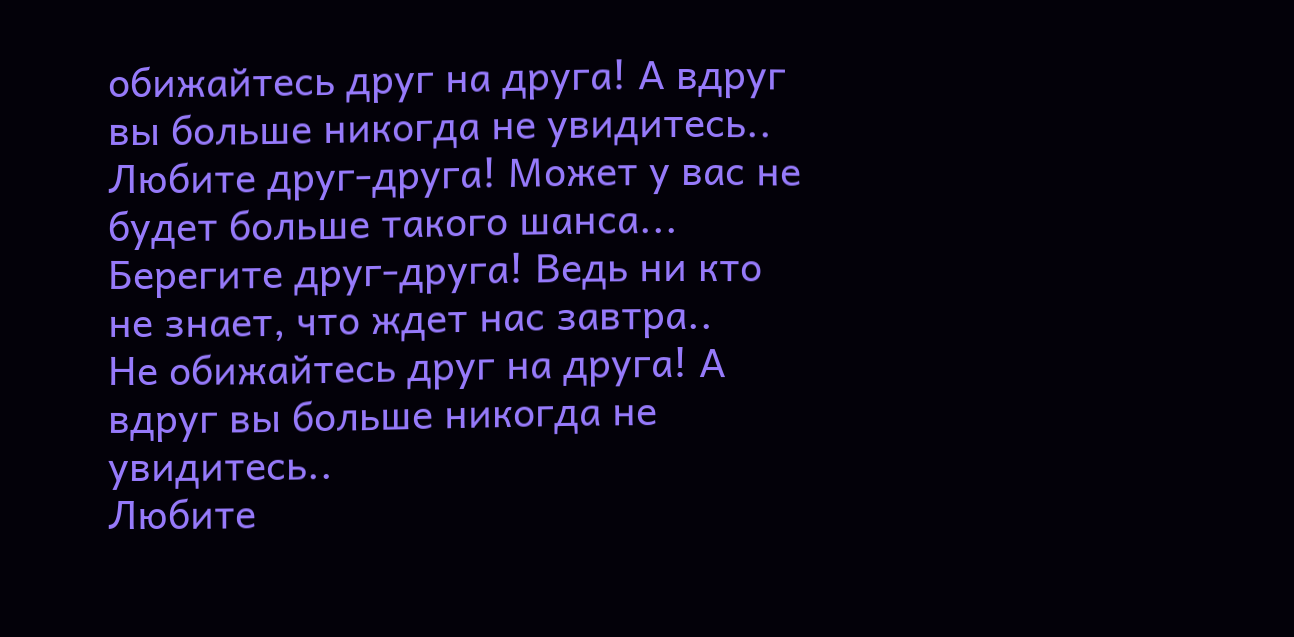обижайтесь друг на друга! А вдруг вы больше никогда не увидитесь..
Любите друг-друга! Может у вас не будет больше такого шанса...
Берегите друг-друга! Ведь ни кто не знает, что ждет нас завтра..
Не обижайтесь друг на друга! А вдруг вы больше никогда не увидитесь..
Любите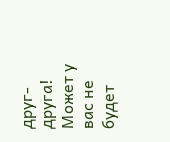друг-друга! Может у вас не будет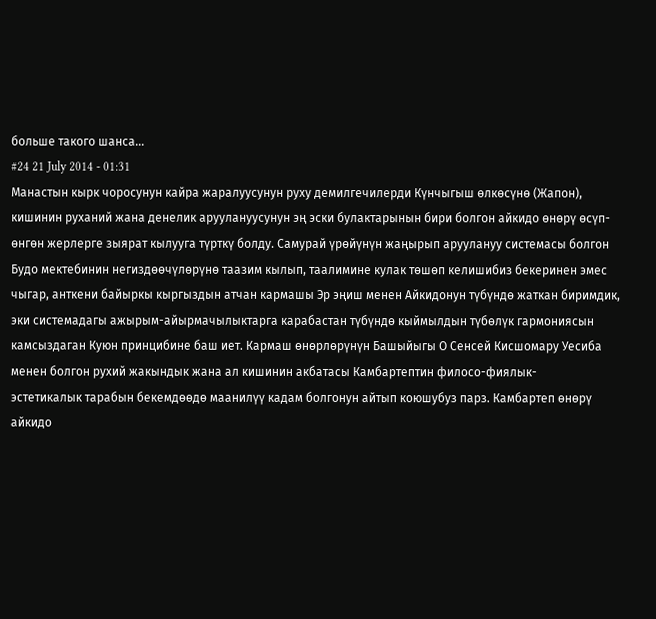больше такого шанса...
#24 21 July 2014 - 01:31
Манастын кырк чоросунун кайра жаралуусунун руху демилгечилерди Күнчыгыш өлкөсүнө (Жапон), кишинин руханий жана денелик аруулануусунун эң эски булактарынын бири болгон айкидо өнөрү өсүп-өнгөн жерлерге зыярат кылууга түрткү болду. Самурай үрөйүнүн жаңырып аруулануу системасы болгон Будо мектебинин негиздөөчүлөрүнө таазим кылып, таалимине кулак төшөп келишибиз бекеринен эмес чыгар, анткени байыркы кыргыздын атчан кармашы Эр эңиш менен Айкидонун түбүндө жаткан биримдик, эки системадагы ажырым-айырмачылыктарга карабастан түбүндө кыймылдын түбөлүк гармониясын камсыздаган Куюн принцибине баш иет. Кармаш өнөрлөрүнүн Башыйыгы О Сенсей Кисшомару Уесиба менен болгон рухий жакындык жана ал кишинин акбатасы Камбартептин филосо-фиялык-
эстетикалык тарабын бекемдөөдө маанилүү кадам болгонун айтып коюшубуз парз. Камбартеп өнөрү айкидо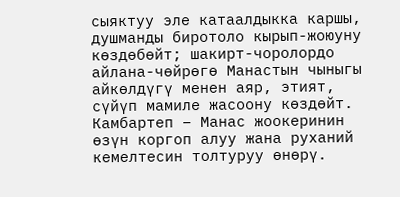сыяктуу эле катаалдыкка каршы, душманды биротоло кырып-жоюуну көздөбөйт; шакирт-чоролордо айлана-чөйрөгө Манастын чыныгы айкөлдүгү менен аяр, этият, сүйүп мамиле жасоону көздөйт. Камбартеп – Манас жоокеринин өзүн коргоп алуу жана руханий кемелтесин толтуруу өнөрү.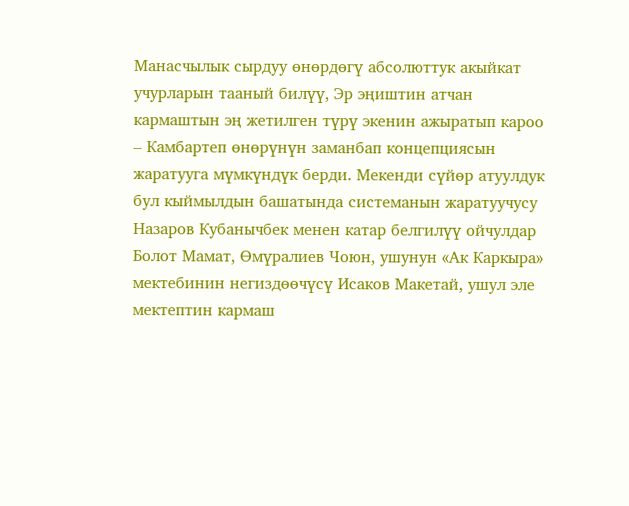Манасчылык сырдуу өнөрдөгү абсолюттук акыйкат учурларын тааный билүү, Эр эңиштин атчан кармаштын эң жетилген түрү экенин ажыратып кароо – Камбартеп өнөрүнүн заманбап концепциясын жаратууга мүмкүндүк берди. Мекенди сүйөр атуулдук бул кыймылдын башатында системанын жаратуучусу Назаров Кубанычбек менен катар белгилүү ойчулдар Болот Мамат, Өмүралиев Чоюн, ушунун «Ак Каркыра» мектебинин негиздөөчүсү Исаков Макетай, ушул эле мектептин кармаш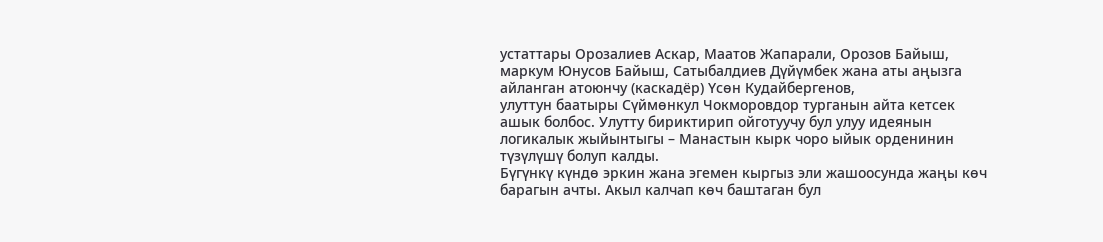устаттары Орозалиев Аскар, Маатов Жапарали, Орозов Байыш, маркум Юнусов Байыш, Сатыбалдиев Дүйүмбек жана аты аңызга айланган атоюнчу (каскадёр) Үсөн Кудайбергенов,
улуттун баатыры Сүймөнкул Чокморовдор турганын айта кетсек ашык болбос. Улутту бириктирип ойготуучу бул улуу идеянын логикалык жыйынтыгы – Манастын кырк чоро ыйык орденинин түзүлүшү болуп калды.
Бүгүнкү күндө эркин жана эгемен кыргыз эли жашоосунда жаңы көч барагын ачты. Акыл калчап көч баштаган бул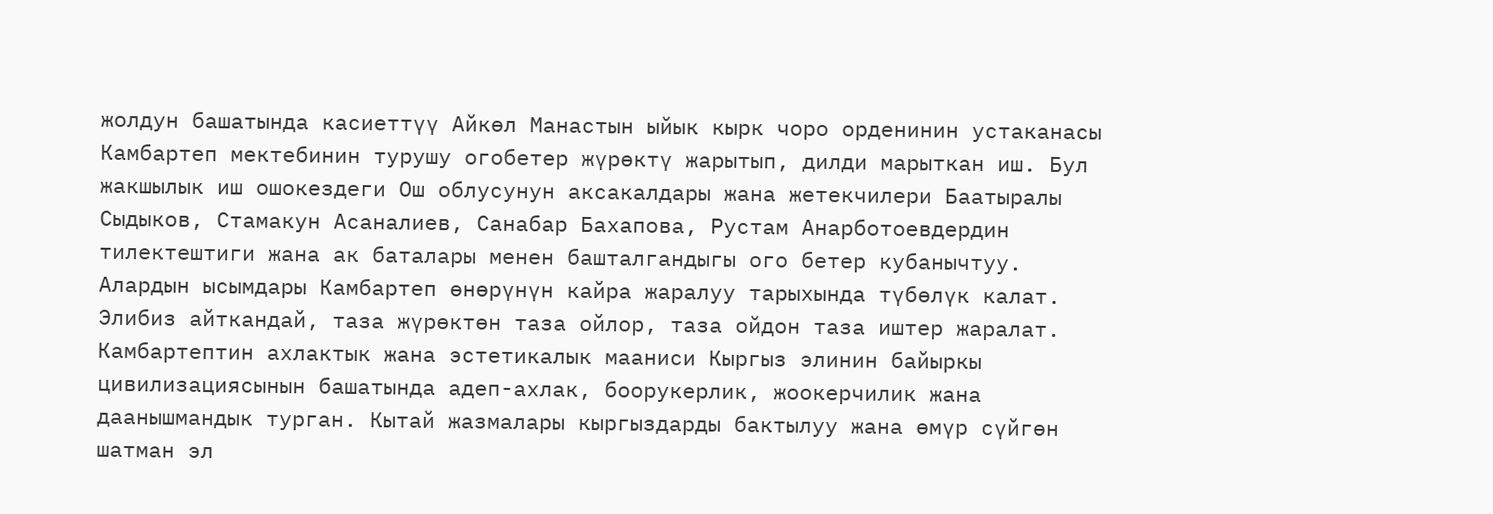жолдун башатында касиеттүү Айкөл Манастын ыйык кырк чоро орденинин устаканасы Камбартеп мектебинин турушу огобетер жүрөктү жарытып, дилди марыткан иш. Бул жакшылык иш ошокездеги Ош облусунун аксакалдары жана жетекчилери Баатыралы Сыдыков, Стамакун Асаналиев, Санабар Бахапова, Рустам Анарботоевдердин тилектештиги жана ак баталары менен башталгандыгы ого бетер кубанычтуу. Алардын ысымдары Камбартеп өнөрүнүн кайра жаралуу тарыхында түбөлүк калат. Элибиз айткандай, таза жүрөктөн таза ойлор, таза ойдон таза иштер жаралат.
Камбартептин ахлактык жана эстетикалык мааниси Кыргыз элинин байыркы цивилизациясынын башатында адеп-ахлак, боорукерлик, жоокерчилик жана даанышмандык турган. Кытай жазмалары кыргыздарды бактылуу жана өмүр сүйгөн шатман эл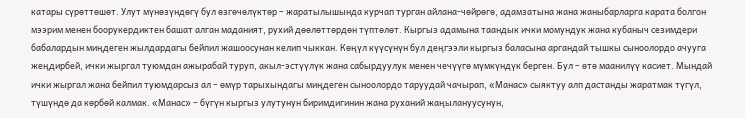катары сүрөттөшөт. Улут мүнөзүндөгү бул өзгөчөлүктөр – жаратылышында курчап турган айлана-чөйрөгө, адамзатына жана жаныбарларга карата болгон мээрим менен боорукердиктен башат алган маданият, рухий дөөлөттөрдөн түптөлөт. Кыргыз адамына таандык ички момундук жана кубаныч сезимдери бабалардын миңдеген жылдардагы бейпил жашоосунан келип чыккан. Көңүл күүсүнүн бул деңгээли кыргыз баласына аргандай тышкы сыноолордо ачууга жеңдирбей, ички жыргал туюмдан ажырабай туруп, акыл-эстүүлүк жана сабырдуулук менен чечүүгө мүмкүндүк берген. Бул – өтө маанилүү касиет. Мындай ички жыргал жана бейпил туюмдарсыз ал – өмүр тарыхындагы миңдеген сыноолордо таруудай чачырап, «Манас» сыяктуу алп дастанды жаратмак түгүл, түшүндө да көрбөй калмак. «Манас» – бүгүн кыргыз улутунун биримдигинин жана руханий жаңылануусунун,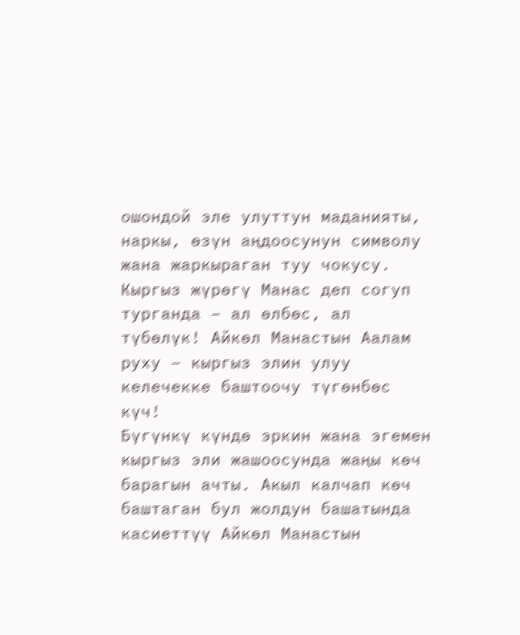ошондой эле улуттун маданияты, наркы, өзүн аңдоосунун символу жана жаркыраган туу чокусу. Кыргыз жүрөгү Манас деп согуп турганда – ал өлбөс, ал түбөлүк! Айкөл Манастын Аалам руху – кыргыз элин улуу келечекке баштоочу түгөнбөс күч!
Бүгүнкү күндө эркин жана эгемен кыргыз эли жашоосунда жаңы көч барагын ачты. Акыл калчап көч баштаган бул жолдун башатында касиеттүү Айкөл Манастын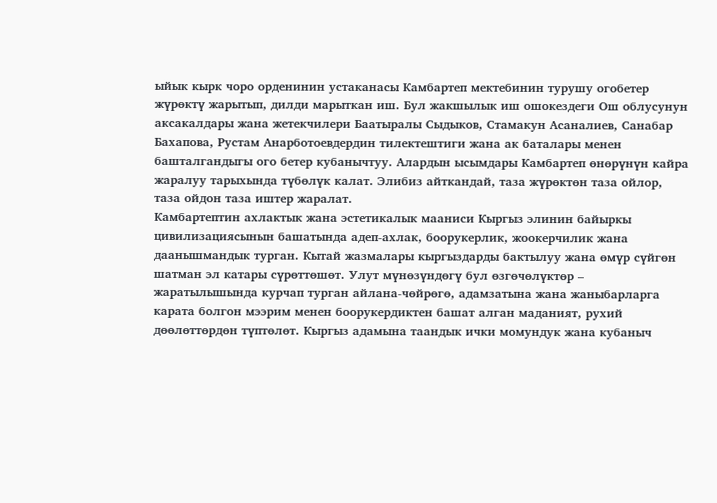ыйык кырк чоро орденинин устаканасы Камбартеп мектебинин турушу огобетер жүрөктү жарытып, дилди марыткан иш. Бул жакшылык иш ошокездеги Ош облусунун аксакалдары жана жетекчилери Баатыралы Сыдыков, Стамакун Асаналиев, Санабар Бахапова, Рустам Анарботоевдердин тилектештиги жана ак баталары менен башталгандыгы ого бетер кубанычтуу. Алардын ысымдары Камбартеп өнөрүнүн кайра жаралуу тарыхында түбөлүк калат. Элибиз айткандай, таза жүрөктөн таза ойлор, таза ойдон таза иштер жаралат.
Камбартептин ахлактык жана эстетикалык мааниси Кыргыз элинин байыркы цивилизациясынын башатында адеп-ахлак, боорукерлик, жоокерчилик жана даанышмандык турган. Кытай жазмалары кыргыздарды бактылуу жана өмүр сүйгөн шатман эл катары сүрөттөшөт. Улут мүнөзүндөгү бул өзгөчөлүктөр – жаратылышында курчап турган айлана-чөйрөгө, адамзатына жана жаныбарларга карата болгон мээрим менен боорукердиктен башат алган маданият, рухий дөөлөттөрдөн түптөлөт. Кыргыз адамына таандык ички момундук жана кубаныч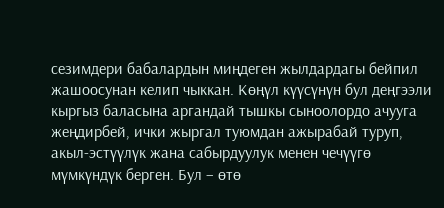сезимдери бабалардын миңдеген жылдардагы бейпил жашоосунан келип чыккан. Көңүл күүсүнүн бул деңгээли кыргыз баласына аргандай тышкы сыноолордо ачууга жеңдирбей, ички жыргал туюмдан ажырабай туруп, акыл-эстүүлүк жана сабырдуулук менен чечүүгө мүмкүндүк берген. Бул – өтө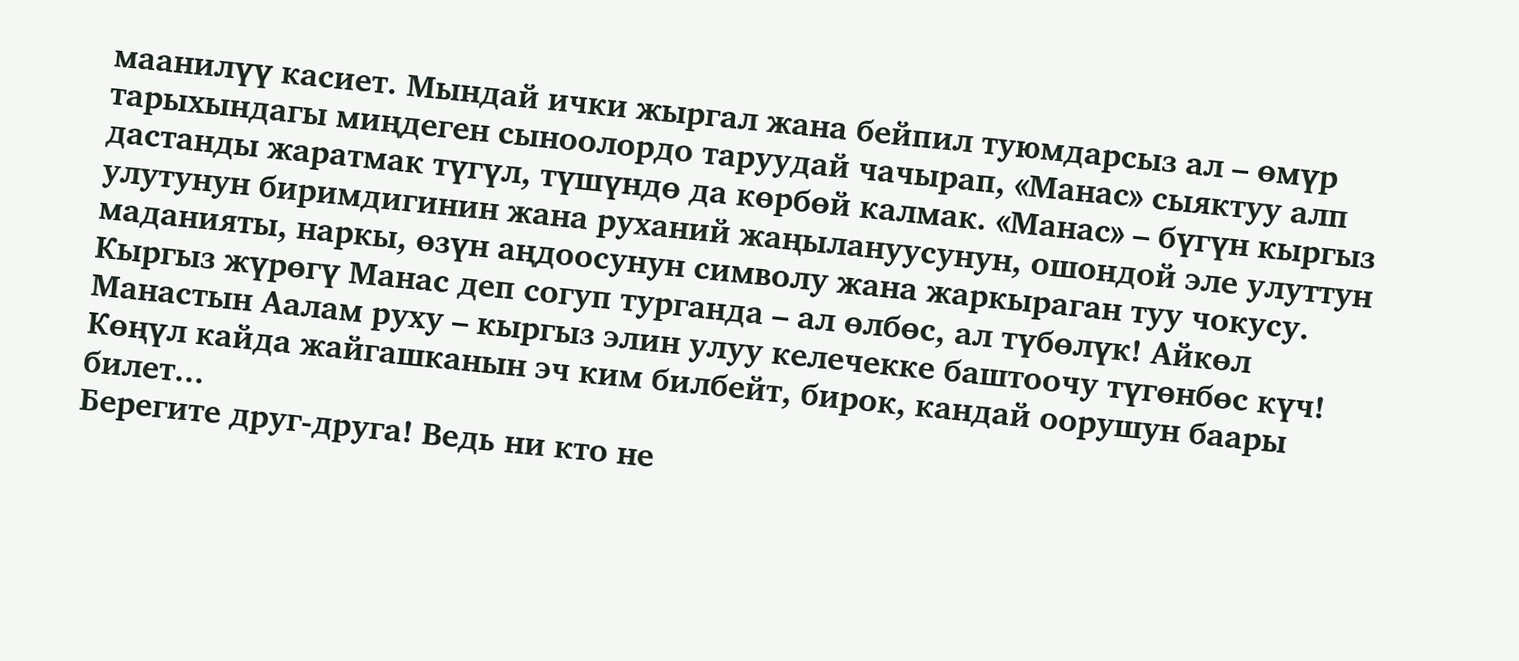маанилүү касиет. Мындай ички жыргал жана бейпил туюмдарсыз ал – өмүр тарыхындагы миңдеген сыноолордо таруудай чачырап, «Манас» сыяктуу алп дастанды жаратмак түгүл, түшүндө да көрбөй калмак. «Манас» – бүгүн кыргыз улутунун биримдигинин жана руханий жаңылануусунун, ошондой эле улуттун маданияты, наркы, өзүн аңдоосунун символу жана жаркыраган туу чокусу. Кыргыз жүрөгү Манас деп согуп турганда – ал өлбөс, ал түбөлүк! Айкөл Манастын Аалам руху – кыргыз элин улуу келечекке баштоочу түгөнбөс күч!
Көңүл кайда жайгашканын эч ким билбейт, бирок, кандай оорушун баары билет...
Берегите друг-друга! Ведь ни кто не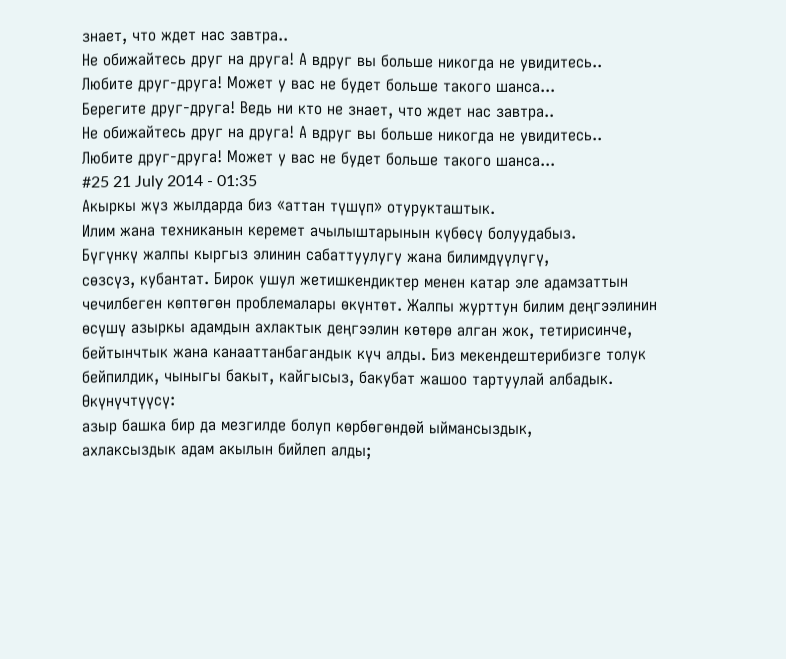знает, что ждет нас завтра..
Не обижайтесь друг на друга! А вдруг вы больше никогда не увидитесь..
Любите друг-друга! Может у вас не будет больше такого шанса...
Берегите друг-друга! Ведь ни кто не знает, что ждет нас завтра..
Не обижайтесь друг на друга! А вдруг вы больше никогда не увидитесь..
Любите друг-друга! Может у вас не будет больше такого шанса...
#25 21 July 2014 - 01:35
Акыркы жүз жылдарда биз «аттан түшүп» отурукташтык.
Илим жана техниканын керемет ачылыштарынын күбөсү болуудабыз.
Бүгүнкү жалпы кыргыз элинин сабаттуулугу жана билимдүүлүгү,
сөзсүз, кубантат. Бирок ушул жетишкендиктер менен катар эле адамзаттын чечилбеген көптөгөн проблемалары өкүнтөт. Жалпы журттун билим деңгээлинин өсүшү азыркы адамдын ахлактык деңгээлин көтөрө алган жок, тетирисинче,
бейтынчтык жана канааттанбагандык күч алды. Биз мекендештерибизге толук бейпилдик, чыныгы бакыт, кайгысыз, бакубат жашоо тартуулай албадык. Өкүнүчтүүсү:
азыр башка бир да мезгилде болуп көрбөгөндөй ыймансыздык,
ахлаксыздык адам акылын бийлеп алды;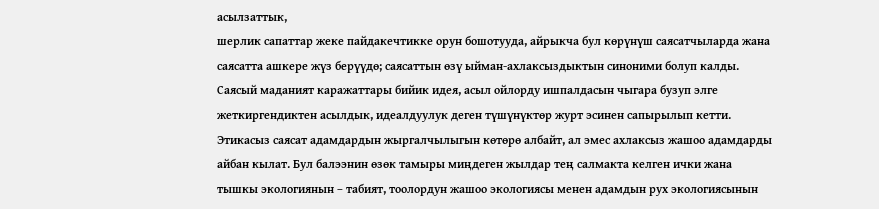асылзаттык,
шерлик сапаттар жеке пайдакечтикке орун бошотууда, айрыкча бул көрүнүш саясатчыларда жана саясатта ашкере жүз берүүдө; саясаттын өзү ыйман-ахлаксыздыктын синоними болуп калды. Саясый маданият каражаттары бийик идея, асыл ойлорду ишпалдасын чыгара бузуп элге жеткиргендиктен асылдык, идеалдуулук деген түшүнүктөр журт эсинен сапырылып кетти. Этикасыз саясат адамдардын жыргалчылыгын көтөрө албайт, ал эмес ахлаксыз жашоо адамдарды айбан кылат. Бул балээнин өзөк тамыры миңдеген жылдар тең салмакта келген ички жана тышкы экологиянын – табият, тоолордун жашоо экологиясы менен адамдын рух экологиясынын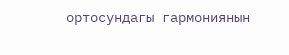ортосундагы гармониянын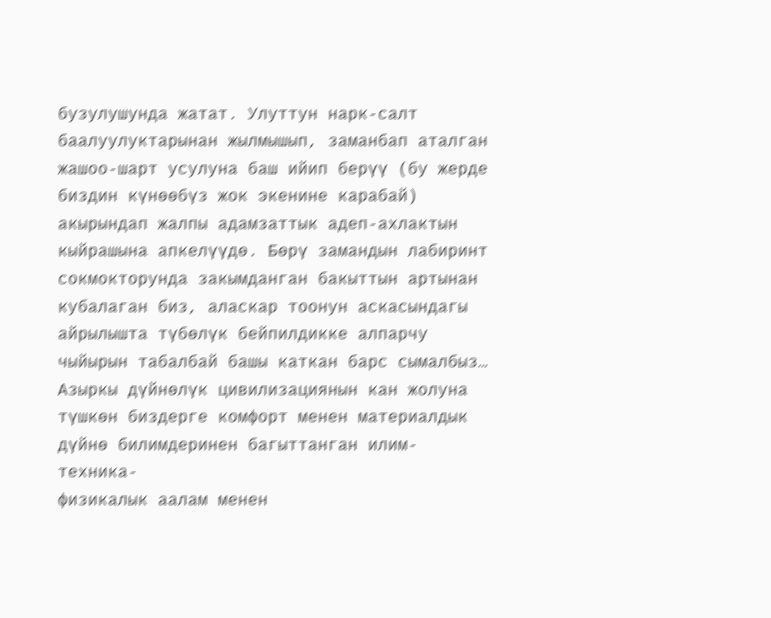бузулушунда жатат. Улуттун нарк-салт баалуулуктарынан жылмышып, заманбап аталган жашоо-шарт усулуна баш ийип берүү (бу жерде биздин күнөөбүз жок экенине карабай) акырындап жалпы адамзаттык адеп-ахлактын кыйрашына апкелүүдө. Бөрү замандын лабиринт сокмокторунда закымданган бакыттын артынан кубалаган биз, аласкар тоонун аскасындагы айрылышта түбөлүк бейпилдикке алпарчу чыйырын табалбай башы каткан барс сымалбыз… Азыркы дүйнөлүк цивилизациянын кан жолуна түшкөн биздерге комфорт менен материалдык дүйнө билимдеринен багыттанган илим-техника-
физикалык аалам менен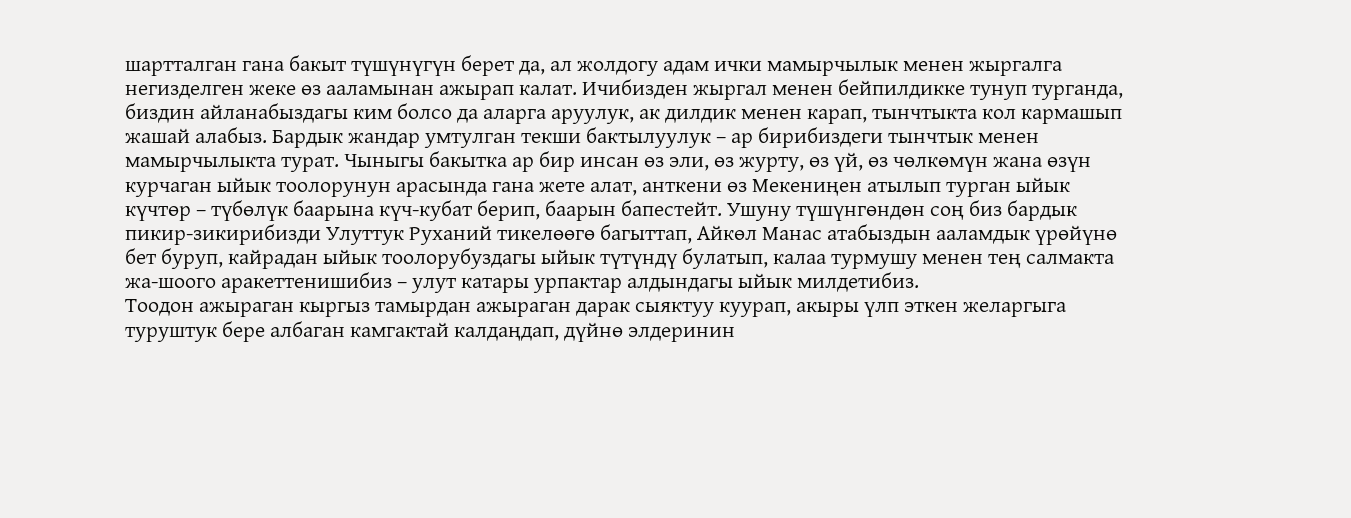шартталган гана бакыт түшүнүгүн берет да, ал жолдогу адам ички мамырчылык менен жыргалга негизделген жеке өз ааламынан ажырап калат. Ичибизден жыргал менен бейпилдикке тунуп турганда, биздин айланабыздагы ким болсо да аларга аруулук, ак дилдик менен карап, тынчтыкта кол кармашып жашай алабыз. Бардык жандар умтулган текши бактылуулук – ар бирибиздеги тынчтык менен мамырчылыкта турат. Чыныгы бакытка ар бир инсан өз эли, өз журту, өз үй, өз чөлкөмүн жана өзүн курчаган ыйык тоолорунун арасында гана жете алат, анткени өз Мекениңен атылып турган ыйык күчтөр – түбөлүк баарына күч-кубат берип, баарын бапестейт. Ушуну түшүнгөндөн соң биз бардык пикир-зикирибизди Улуттук Руханий тикелөөгө багыттап, Айкөл Манас атабыздын ааламдык үрөйүнө бет буруп, кайрадан ыйык тоолорубуздагы ыйык түтүндү булатып, калаа турмушу менен тең салмакта жа-шоого аракеттенишибиз – улут катары урпактар алдындагы ыйык милдетибиз.
Тоодон ажыраган кыргыз тамырдан ажыраган дарак сыяктуу куурап, акыры үлп эткен желаргыга туруштук бере албаган камгактай калдаңдап, дүйнө элдеринин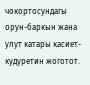чокортосундагы орун-баркын жана улут катары касиет-кудуретин жоготот.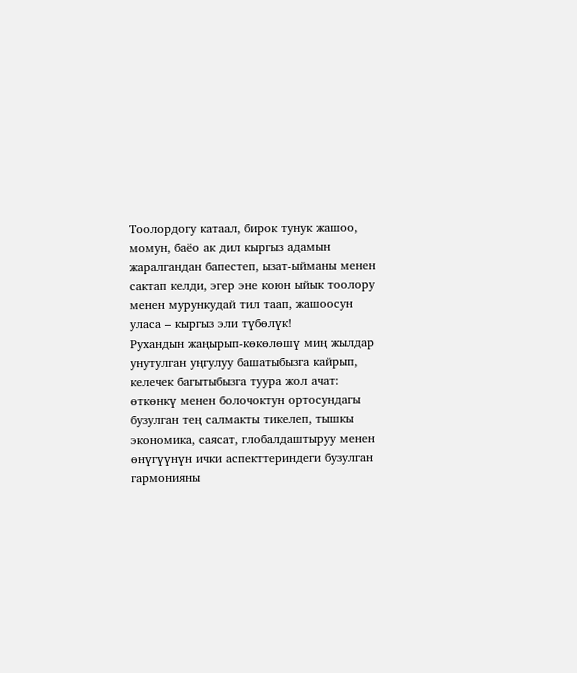Тоолордогу катаал, бирок тунук жашоо, момун, баёо ак дил кыргыз адамын жаралгандан бапестеп, ызат-ыйманы менен сактап келди, эгер эне коюн ыйык тоолору менен мурункудай тил таап, жашоосун уласа – кыргыз эли түбөлүк!
Рухандын жаңырып-көкөлөшү миң жылдар унутулган уңгулуу башатыбызга кайрып, келечек багытыбызга туура жол ачат: өткөнкү менен болочоктун ортосундагы бузулган тең салмакты тикелеп, тышкы экономика, саясат, глобалдаштыруу менен өнүгүүнүн ички аспекттериндеги бузулган гармонияны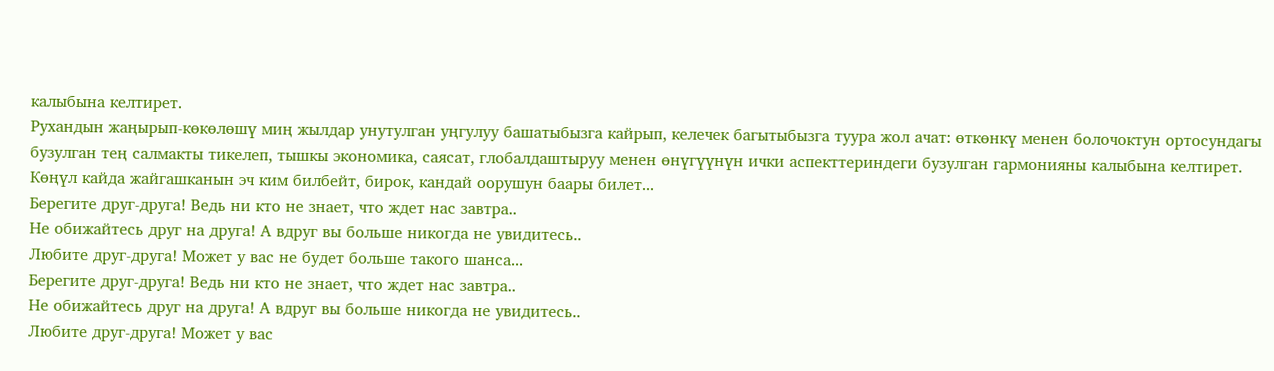калыбына келтирет.
Рухандын жаңырып-көкөлөшү миң жылдар унутулган уңгулуу башатыбызга кайрып, келечек багытыбызга туура жол ачат: өткөнкү менен болочоктун ортосундагы бузулган тең салмакты тикелеп, тышкы экономика, саясат, глобалдаштыруу менен өнүгүүнүн ички аспекттериндеги бузулган гармонияны калыбына келтирет.
Көңүл кайда жайгашканын эч ким билбейт, бирок, кандай оорушун баары билет...
Берегите друг-друга! Ведь ни кто не знает, что ждет нас завтра..
Не обижайтесь друг на друга! А вдруг вы больше никогда не увидитесь..
Любите друг-друга! Может у вас не будет больше такого шанса...
Берегите друг-друга! Ведь ни кто не знает, что ждет нас завтра..
Не обижайтесь друг на друга! А вдруг вы больше никогда не увидитесь..
Любите друг-друга! Может у вас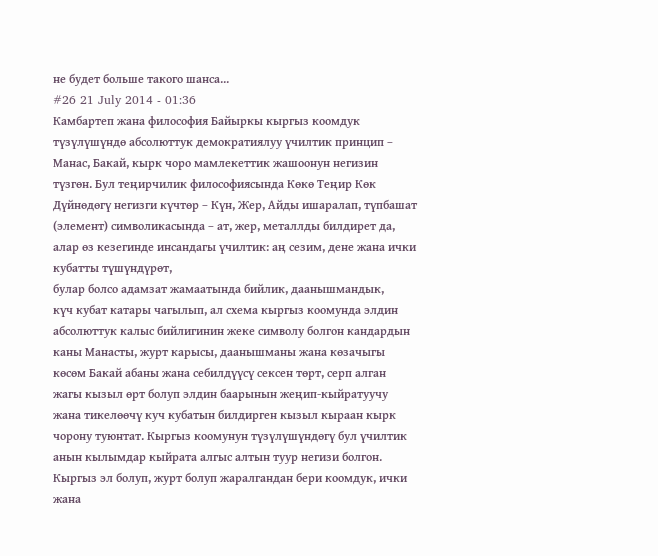не будет больше такого шанса...
#26 21 July 2014 - 01:36
Камбартеп жана философия Байыркы кыргыз коомдук түзүлүшүндө абсолюттук демократиялуу үчилтик принцип – Манас, Бакай, кырк чоро мамлекеттик жашоонун негизин түзгөн. Бул теңирчилик философиясында Көкө Теңир Көк Дүйнөдөгү негизги күчтөр – Күн, Жер, Айды ишаралап, түпбашат (элемент) символикасында – ат, жер, металлды билдирет да, алар өз кезегинде инсандагы үчилтик: аң сезим, дене жана ички кубатты түшүндүрөт,
булар болсо адамзат жамаатында бийлик, даанышмандык,
күч кубат катары чагылып, ал схема кыргыз коомунда элдин абсолюттук калыс бийлигинин жеке символу болгон кандардын каны Манасты, журт карысы, даанышманы жана көзачыгы көсөм Бакай абаны жана себилдүүсү сексен төрт, серп алган жагы кызыл өрт болуп элдин баарынын жеңип-кыйратуучу жана тикелөөчү куч кубатын билдирген кызыл кыраан кырк чорону туюнтат. Кыргыз коомунун түзүлүшүндөгү бул үчилтик анын кылымдар кыйрата алгыс алтын туур негизи болгон. Кыргыз эл болуп, журт болуп жаралгандан бери коомдук, ички жана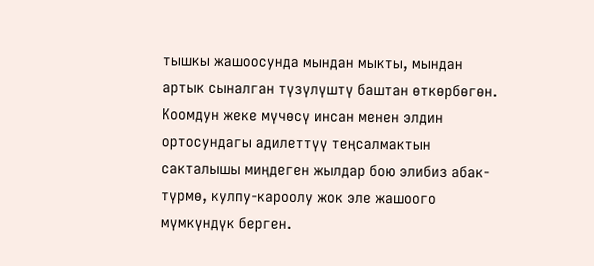тышкы жашоосунда мындан мыкты, мындан артык сыналган түзүлүштү баштан өткөрбөгөн.
Коомдун жеке мүчөсү инсан менен элдин ортосундагы адилеттүү теңсалмактын сакталышы миңдеген жылдар бою элибиз абак-түрмө, кулпу-кароолу жок эле жашоого мүмкүндүк берген.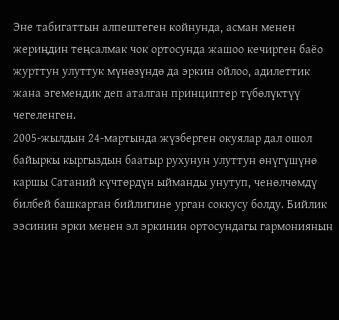Эне табигаттын алпештеген койнунда, асман менен жериңдин теңсалмак чок ортосунда жашоо кечирген баёо журттун улуттук мүнөзүндө да эркин ойлоо, адилеттик жана эгемендик деп аталган принциптер түбөлүктүү чегеленген.
2005-жылдын 24-мартында жүзберген окуялар дал ошол байыркы кыргыздын баатыр рухунун улуттун өнүгүшүнө каршы Сатаний күчтөрдүн ыйманды унутуп, ченөлчөмдү билбей башкарган бийлигине урган соккусу болду. Бийлик ээсинин эрки менен эл эркинин ортосундагы гармониянын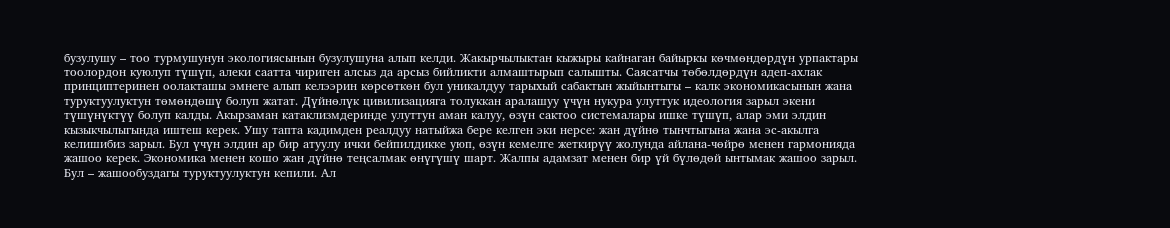бузулушу – тоо турмушунун экологиясынын бузулушуна алып келди. Жакырчылыктан кыжыры кайнаган байыркы көчмөндөрдүн урпактары тоолордон куюлуп түшүп, алеки саатта чириген алсыз да арсыз бийликти алмаштырып салышты. Саясатчы төбөлдөрдүн адеп-ахлак принциптеринен оолакташы эмнеге алып келээрин көрсөткөн бул уникалдуу тарыхый сабактын жыйынтыгы – калк экономикасынын жана туруктуулуктун төмөндөшү болуп жатат. Дүйнөлүк цивилизацияга толуккан аралашуу үчүн нукура улуттук идеология зарыл экени түшүнүктүү болуп калды. Акырзаман катаклизмдеринде улуттун аман калуу, өзүн сактоо системалары ишке түшүп, алар эми элдин кызыкчылыгында иштеш керек. Ушу тапта кадимден реалдуу натыйжа бере келген эки нерсе: жан дүйнө тынчтыгына жана эс-акылга келишибиз зарыл. Бул үчүн элдин ар бир атуулу ички бейпилдикке уюп, өзүн кемелге жеткирүү жолунда айлана-чөйрө менен гармонияда жашоо керек. Экономика менен кошо жан дүйнө теңсалмак өнүгүшү шарт. Жалпы адамзат менен бир үй бүлөдөй ынтымак жашоо зарыл. Бул – жашообуздагы туруктуулуктун кепили. Ал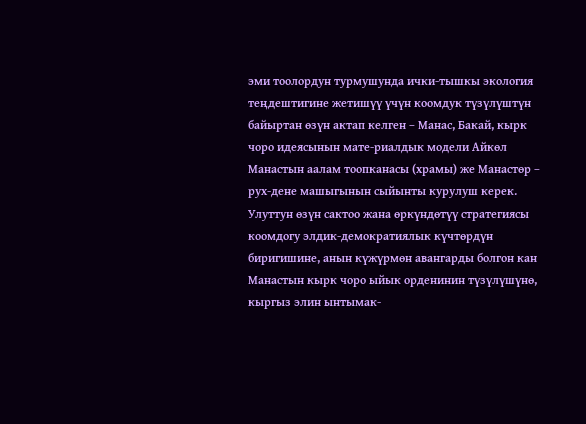эми тоолордун турмушунда ички-тышкы экология теңдештигине жетишүү үчүн коомдук түзүлүштүн байыртан өзүн актап келген – Манас, Бакай, кырк чоро идеясынын мате-риалдык модели Айкөл Манастын аалам тоопканасы (храмы) же Манастөр – рух-дене машыгынын сыйынты курулуш керек.
Улуттун өзүн сактоо жана өркүндөтүү стратегиясы коомдогу элдик-демократиялык күчтөрдүн биригишине, анын күжүрмөн авангарды болгон кан Манастын кырк чоро ыйык орденинин түзүлүшүнө, кыргыз элин ынтымак-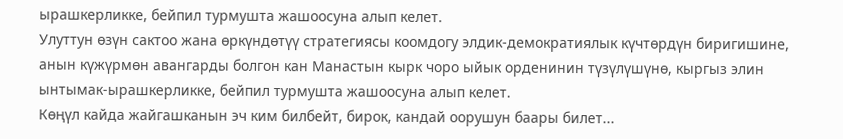ырашкерликке, бейпил турмушта жашоосуна алып келет.
Улуттун өзүн сактоо жана өркүндөтүү стратегиясы коомдогу элдик-демократиялык күчтөрдүн биригишине, анын күжүрмөн авангарды болгон кан Манастын кырк чоро ыйык орденинин түзүлүшүнө, кыргыз элин ынтымак-ырашкерликке, бейпил турмушта жашоосуна алып келет.
Көңүл кайда жайгашканын эч ким билбейт, бирок, кандай оорушун баары билет...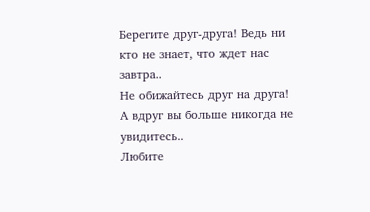Берегите друг-друга! Ведь ни кто не знает, что ждет нас завтра..
Не обижайтесь друг на друга! А вдруг вы больше никогда не увидитесь..
Любите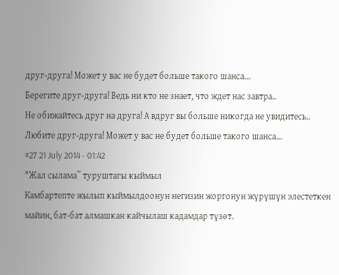друг-друга! Может у вас не будет больше такого шанса...
Берегите друг-друга! Ведь ни кто не знает, что ждет нас завтра..
Не обижайтесь друг на друга! А вдруг вы больше никогда не увидитесь..
Любите друг-друга! Может у вас не будет больше такого шанса...
#27 21 July 2014 - 01:42
"Жал сылама” туруштагы кыймыл
Камбартепте жылып кыймылдоонун негизин жоргонун жүрүшүн элестеткен майин, бат-бат алмашкан кайчылаш кадамдар түзөт.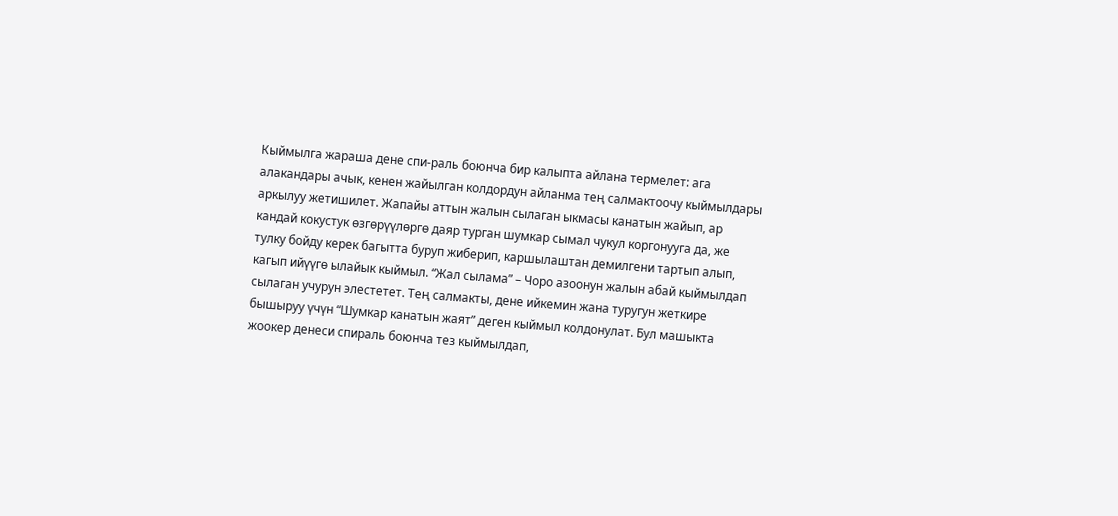Кыймылга жараша дене спи-раль боюнча бир калыпта айлана термелет: ага алакандары ачык, кенен жайылган колдордун айланма тең салмактоочу кыймылдары аркылуу жетишилет. Жапайы аттын жалын сылаган ыкмасы канатын жайып, ар кандай кокустук өзгөрүүлөргө даяр турган шумкар сымал чукул коргонууга да, же тулку бойду керек багытта буруп жиберип, каршылаштан демилгени тартып алып, кагып ийүүгө ылайык кыймыл. “Жал сылама” – Чоро азоонун жалын абай кыймылдап сылаган учурун элестетет. Тең салмакты, дене ийкемин жана туругун жеткире бышыруу үчүн “Шумкар канатын жаят” деген кыймыл колдонулат. Бул машыкта жоокер денеси спираль боюнча тез кыймылдап,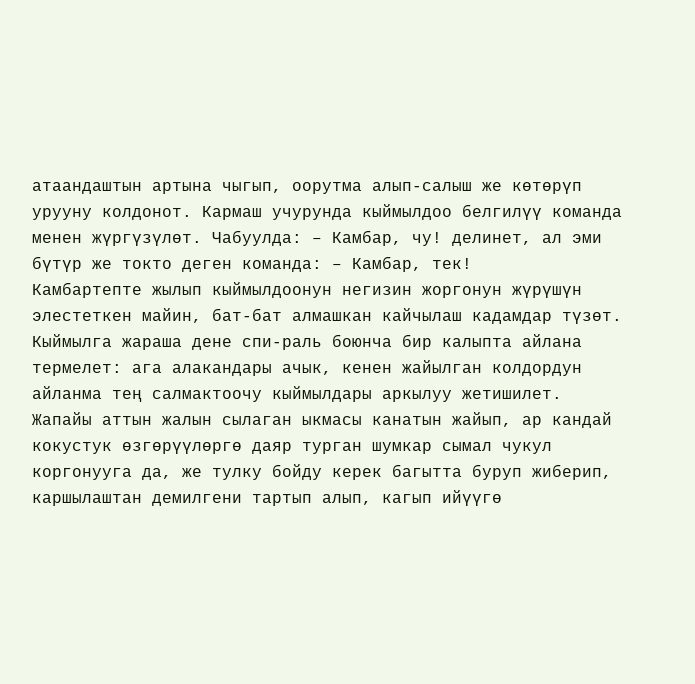атаандаштын артына чыгып, оорутма алып-салыш же көтөрүп урууну колдонот. Кармаш учурунда кыймылдоо белгилүү команда менен жүргүзүлөт. Чабуулда: – Камбар, чу! делинет, ал эми бүтүр же токто деген команда: – Камбар, тек!
Камбартепте жылып кыймылдоонун негизин жоргонун жүрүшүн элестеткен майин, бат-бат алмашкан кайчылаш кадамдар түзөт.
Кыймылга жараша дене спи-раль боюнча бир калыпта айлана термелет: ага алакандары ачык, кенен жайылган колдордун айланма тең салмактоочу кыймылдары аркылуу жетишилет. Жапайы аттын жалын сылаган ыкмасы канатын жайып, ар кандай кокустук өзгөрүүлөргө даяр турган шумкар сымал чукул коргонууга да, же тулку бойду керек багытта буруп жиберип, каршылаштан демилгени тартып алып, кагып ийүүгө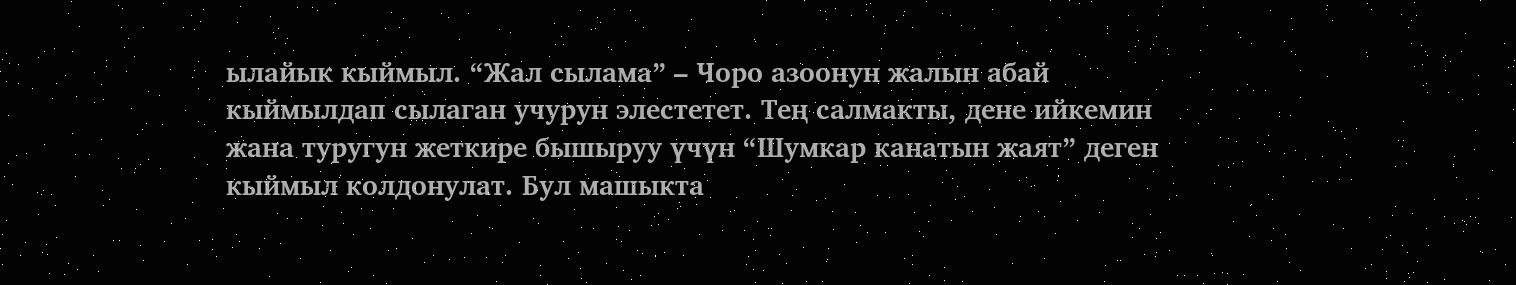ылайык кыймыл. “Жал сылама” – Чоро азоонун жалын абай кыймылдап сылаган учурун элестетет. Тең салмакты, дене ийкемин жана туругун жеткире бышыруу үчүн “Шумкар канатын жаят” деген кыймыл колдонулат. Бул машыкта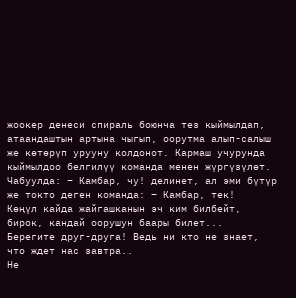жоокер денеси спираль боюнча тез кыймылдап, атаандаштын артына чыгып, оорутма алып-салыш же көтөрүп урууну колдонот. Кармаш учурунда кыймылдоо белгилүү команда менен жүргүзүлөт. Чабуулда: – Камбар, чу! делинет, ал эми бүтүр же токто деген команда: – Камбар, тек!
Көңүл кайда жайгашканын эч ким билбейт, бирок, кандай оорушун баары билет...
Берегите друг-друга! Ведь ни кто не знает, что ждет нас завтра..
Не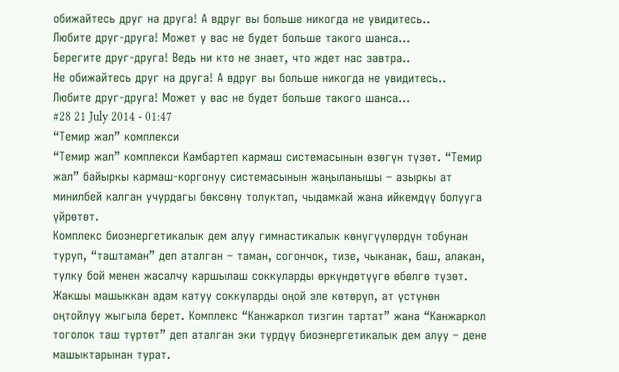обижайтесь друг на друга! А вдруг вы больше никогда не увидитесь..
Любите друг-друга! Может у вас не будет больше такого шанса...
Берегите друг-друга! Ведь ни кто не знает, что ждет нас завтра..
Не обижайтесь друг на друга! А вдруг вы больше никогда не увидитесь..
Любите друг-друга! Может у вас не будет больше такого шанса...
#28 21 July 2014 - 01:47
“Темир жал” комплекси
“Темир жал” комплекси Камбартеп кармаш системасынын өзөгүн түзөт. “Темир жал” байыркы кармаш-коргонуу системасынын жаңыланышы – азыркы ат минилбей калган учурдагы бөксөнү толуктап, чыдамкай жана ийкемдүү болууга үйрөтөт.
Комплекс биоэнергетикалык дем алуу гимнастикалык көнүгүүлөрдүн тобунан туруп, “таштаман” деп аталган – таман, согончок, тизе, чыканак, баш, алакан, тулку бой менен жасалчу каршылаш соккуларды өркүндөтүүгө өбөлгө түзөт. Жакшы машыккан адам катуу соккуларды оңой эле көтөрүп, ат үстүнөн оңтойлуу жыгыла берет. Комплекс “Канжаркол тизгин тартат” жана “Канжаркол тоголок таш түртөт” деп аталган эки түрдүү биоэнергетикалык дем алуу – дене машыктарынан турат.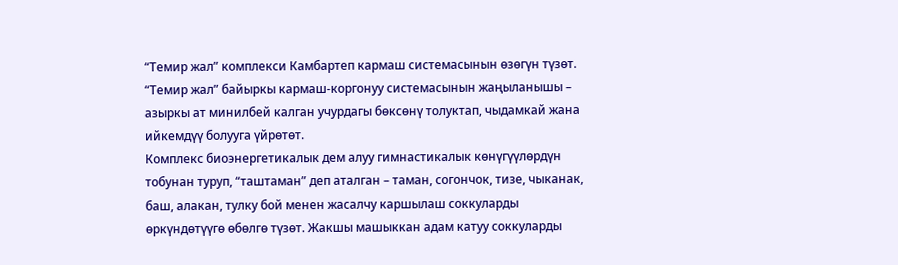“Темир жал” комплекси Камбартеп кармаш системасынын өзөгүн түзөт. “Темир жал” байыркы кармаш-коргонуу системасынын жаңыланышы – азыркы ат минилбей калган учурдагы бөксөнү толуктап, чыдамкай жана ийкемдүү болууга үйрөтөт.
Комплекс биоэнергетикалык дем алуу гимнастикалык көнүгүүлөрдүн тобунан туруп, “таштаман” деп аталган – таман, согончок, тизе, чыканак, баш, алакан, тулку бой менен жасалчу каршылаш соккуларды өркүндөтүүгө өбөлгө түзөт. Жакшы машыккан адам катуу соккуларды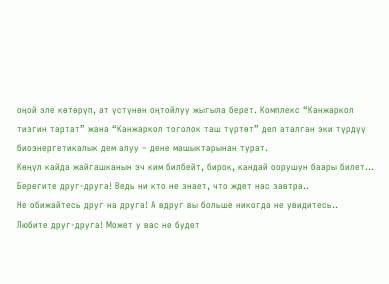оңой эле көтөрүп, ат үстүнөн оңтойлуу жыгыла берет. Комплекс “Канжаркол тизгин тартат” жана “Канжаркол тоголок таш түртөт” деп аталган эки түрдүү биоэнергетикалык дем алуу – дене машыктарынан турат.
Көңүл кайда жайгашканын эч ким билбейт, бирок, кандай оорушун баары билет...
Берегите друг-друга! Ведь ни кто не знает, что ждет нас завтра..
Не обижайтесь друг на друга! А вдруг вы больше никогда не увидитесь..
Любите друг-друга! Может у вас не будет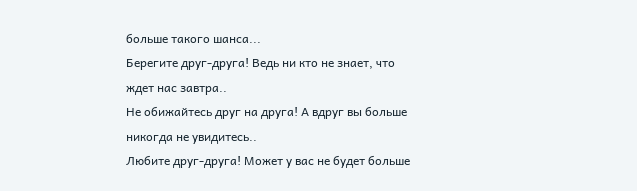больше такого шанса...
Берегите друг-друга! Ведь ни кто не знает, что ждет нас завтра..
Не обижайтесь друг на друга! А вдруг вы больше никогда не увидитесь..
Любите друг-друга! Может у вас не будет больше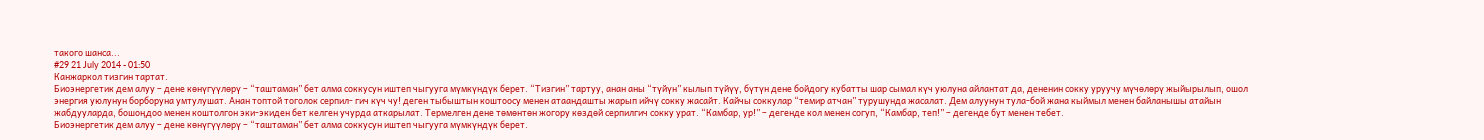такого шанса...
#29 21 July 2014 - 01:50
Канжаркол тизгин тартат.
Биоэнергетик дем алуу – дене көнүгүүлөрү – “таштаман” бет алма соккусун иштеп чыгууга мүмкүндүк берет. “Тизгин” тартуу, анан аны “түйүн” кылып түйүү, бүтүн дене бойдогу кубатты шар сымал күч уюлуна айлантат да, дененин сокку уруучу мүчөлөрү жыйырылып, ошол энергия уюлунун борборуна умтулушат. Анан топтой тоголок серпил- гич күч чу! деген тыбыштын коштоосу менен атаандашты жарып ийчү сокку жасайт. Кайчы соккулар “темир атчан” турушунда жасалат. Дем алуунун тула-бой жана кыймыл менен байланышы атайын жабдууларда, бошоңдоо менен коштолгон эки-экиден бет келген учурда аткарылат. Термелген дене төмөнтөн жогору көздөй серпилгич сокку урат. “Камбар, ур!” – дегенде кол менен согуп, “Камбар, теп!” – дегенде бут менен тебет.
Биоэнергетик дем алуу – дене көнүгүүлөрү – “таштаман” бет алма соккусун иштеп чыгууга мүмкүндүк берет.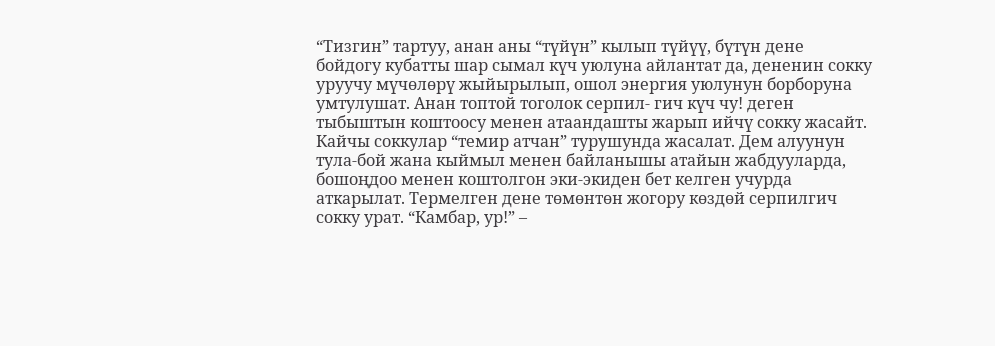“Тизгин” тартуу, анан аны “түйүн” кылып түйүү, бүтүн дене бойдогу кубатты шар сымал күч уюлуна айлантат да, дененин сокку уруучу мүчөлөрү жыйырылып, ошол энергия уюлунун борборуна умтулушат. Анан топтой тоголок серпил- гич күч чу! деген тыбыштын коштоосу менен атаандашты жарып ийчү сокку жасайт. Кайчы соккулар “темир атчан” турушунда жасалат. Дем алуунун тула-бой жана кыймыл менен байланышы атайын жабдууларда, бошоңдоо менен коштолгон эки-экиден бет келген учурда аткарылат. Термелген дене төмөнтөн жогору көздөй серпилгич сокку урат. “Камбар, ур!” –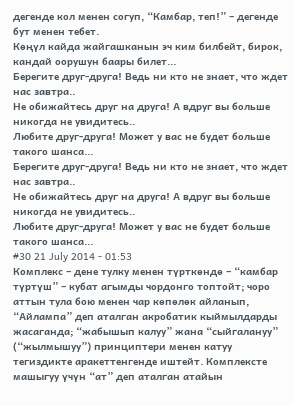дегенде кол менен согуп, “Камбар, теп!” – дегенде бут менен тебет.
Көңүл кайда жайгашканын эч ким билбейт, бирок, кандай оорушун баары билет...
Берегите друг-друга! Ведь ни кто не знает, что ждет нас завтра..
Не обижайтесь друг на друга! А вдруг вы больше никогда не увидитесь..
Любите друг-друга! Может у вас не будет больше такого шанса...
Берегите друг-друга! Ведь ни кто не знает, что ждет нас завтра..
Не обижайтесь друг на друга! А вдруг вы больше никогда не увидитесь..
Любите друг-друга! Может у вас не будет больше такого шанса...
#30 21 July 2014 - 01:53
Комплекс – дене тулку менен түрткөндө – “камбар түртүш” – кубат агымды чордонго топтойт; чоро аттын тула бою менен чар көпөлөк айланып, “Айлампа” деп аталган акробатик кыймылдарды жасаганда; “жабышып калуу” жана “сыйгалануу” (“жылмышуу”) принциптери менен катуу тегиздикте аракеттенгенде иштейт. Комплексте машыгуу үчүн “ат” деп аталган атайын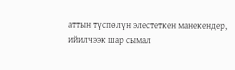аттын түспөлүн элестеткен манекендер,
ийилчээк шар сымал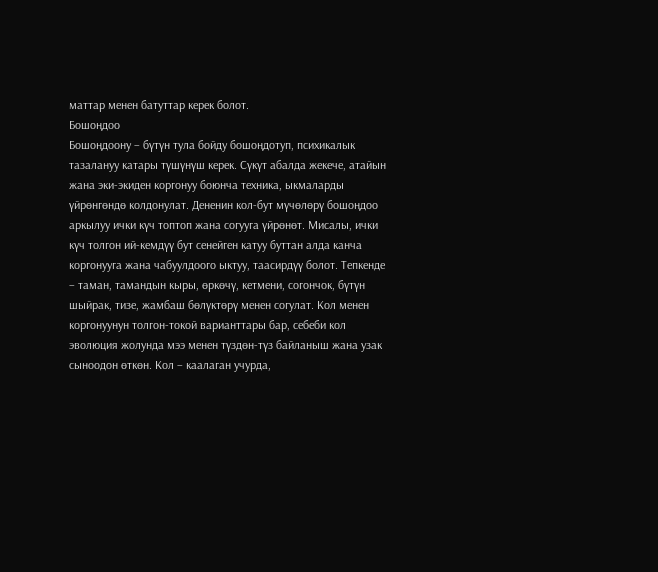маттар менен батуттар керек болот.
Бошоңдоо
Бошоңдоону – бүтүн тула бойду бошоңдотуп, психикалык тазалануу катары түшүнүш керек. Сүкүт абалда жекече, атайын жана эки-экиден коргонуу боюнча техника, ыкмаларды үйрөнгөндө колдонулат. Дененин кол-бут мүчөлөрү бошоңдоо аркылуу ички күч топтоп жана согууга үйрөнөт. Мисалы, ички күч толгон ий-кемдүү бут сенейген катуу буттан алда канча коргонууга жана чабуулдоого ыктуу, таасирдүү болот. Тепкенде – таман, тамандын кыры, өркөчү, кетмени, согончок, бүтүн шыйрак, тизе, жамбаш бөлүктөрү менен согулат. Кол менен коргонуунун толгон-токой варианттары бар, себеби кол эволюция жолунда мээ менен түздөн-түз байланыш жана узак сыноодон өткөн. Кол – каалаган учурда,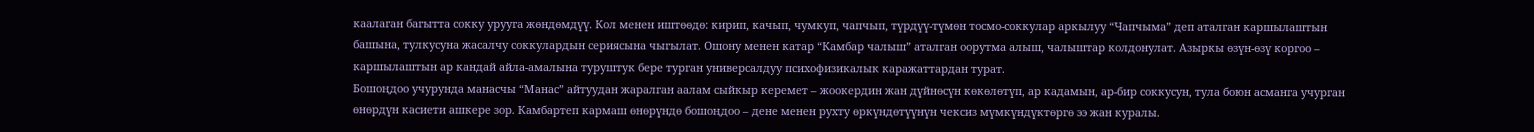каалаган багытта сокку урууга жөндөмдүү. Кол менен иштөөдө: кирип, качып, чумкуп, чапчып, түрдүү-түмөн тосмо-соккулар аркылуу “Чапчыма” деп аталган каршылаштын башына, тулкусуна жасалчу соккулардын сериясына чыгылат. Ошону менен катар “Камбар чалыш” аталган оорутма алыш, чалыштар колдонулат. Азыркы өзүн-өзү коргоо – каршылаштын ар кандай айла-амалына туруштук бере турган универсалдуу психофизикалык каражаттардан турат.
Бошоңдоо учурунда манасчы “Манас” айтуудан жаралган аалам сыйкыр керемет – жоокердин жан дүйнөсүн көкөлөтүп, ар кадамын, ар-бир соккусун, тула боюн асманга учурган өнөрдүн касиети ашкере зор. Камбартеп кармаш өнөрүндө бошоңдоо – дене менен рухту өркүндөтүүнүн чексиз мүмкүндүктөргө ээ жан куралы.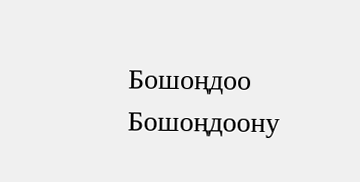Бошоңдоо
Бошоңдоону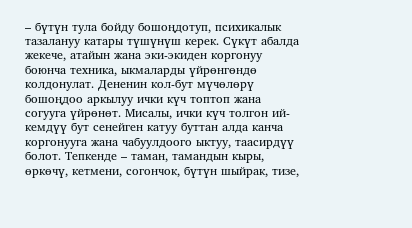– бүтүн тула бойду бошоңдотуп, психикалык тазалануу катары түшүнүш керек. Сүкүт абалда жекече, атайын жана эки-экиден коргонуу боюнча техника, ыкмаларды үйрөнгөндө колдонулат. Дененин кол-бут мүчөлөрү бошоңдоо аркылуу ички күч топтоп жана согууга үйрөнөт. Мисалы, ички күч толгон ий-кемдүү бут сенейген катуу буттан алда канча коргонууга жана чабуулдоого ыктуу, таасирдүү болот. Тепкенде – таман, тамандын кыры, өркөчү, кетмени, согончок, бүтүн шыйрак, тизе,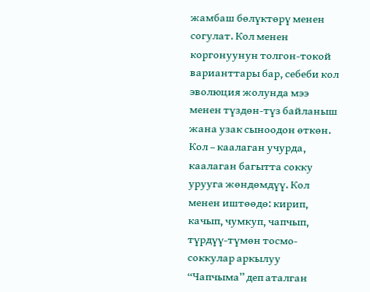жамбаш бөлүктөрү менен согулат. Кол менен коргонуунун толгон-токой варианттары бар, себеби кол эволюция жолунда мээ менен түздөн-түз байланыш жана узак сыноодон өткөн. Кол – каалаган учурда, каалаган багытта сокку урууга жөндөмдүү. Кол менен иштөөдө: кирип, качып, чумкуп, чапчып, түрдүү-түмөн тосмо-соккулар аркылуу “Чапчыма” деп аталган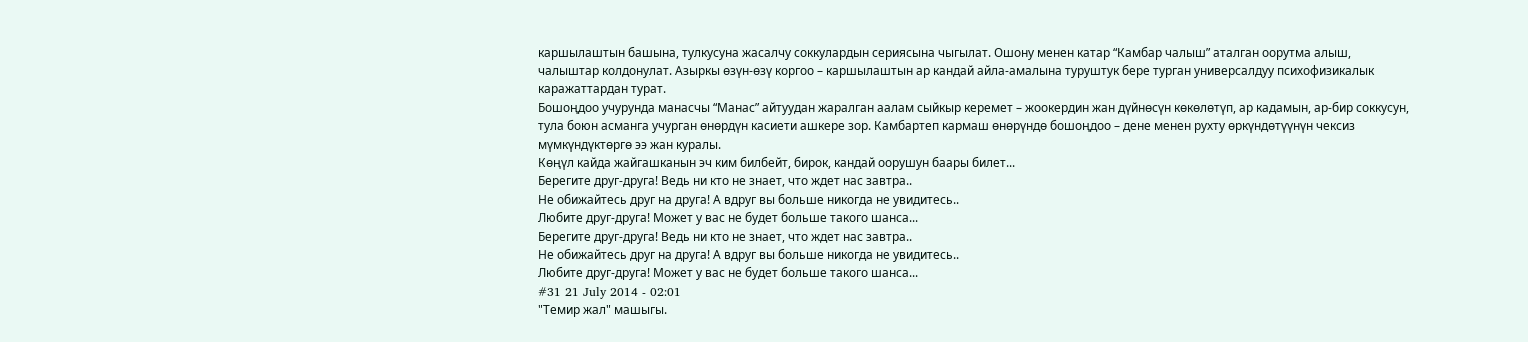каршылаштын башына, тулкусуна жасалчу соккулардын сериясына чыгылат. Ошону менен катар “Камбар чалыш” аталган оорутма алыш, чалыштар колдонулат. Азыркы өзүн-өзү коргоо – каршылаштын ар кандай айла-амалына туруштук бере турган универсалдуу психофизикалык каражаттардан турат.
Бошоңдоо учурунда манасчы “Манас” айтуудан жаралган аалам сыйкыр керемет – жоокердин жан дүйнөсүн көкөлөтүп, ар кадамын, ар-бир соккусун, тула боюн асманга учурган өнөрдүн касиети ашкере зор. Камбартеп кармаш өнөрүндө бошоңдоо – дене менен рухту өркүндөтүүнүн чексиз мүмкүндүктөргө ээ жан куралы.
Көңүл кайда жайгашканын эч ким билбейт, бирок, кандай оорушун баары билет...
Берегите друг-друга! Ведь ни кто не знает, что ждет нас завтра..
Не обижайтесь друг на друга! А вдруг вы больше никогда не увидитесь..
Любите друг-друга! Может у вас не будет больше такого шанса...
Берегите друг-друга! Ведь ни кто не знает, что ждет нас завтра..
Не обижайтесь друг на друга! А вдруг вы больше никогда не увидитесь..
Любите друг-друга! Может у вас не будет больше такого шанса...
#31 21 July 2014 - 02:01
"Темир жал" машыгы.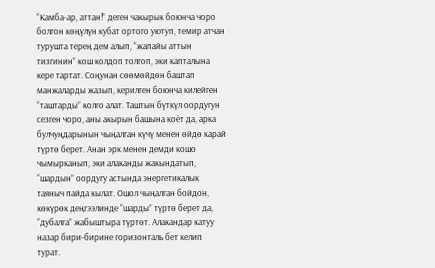“Камба-ар, аттан!” деген чакырык боюнча чоро болгон көңүлүн кубат ортого уютуп, темир атчан турушта терең дем алып, “жапайы аттын тизгинин” кош колдоп толгоп, эки капталына кере тартат. Соңунан сөөмөйдөн баштап манжаларды жазып, керилген боюнча килейген “таштарды” колго алат. Таштын бүткүл оордугун сезген чоро, аны акырын башына коёт да, арка булчуңдарынын чыңалган күчү менен өйдө карай түртө берет. Анан эрк менен демди кошо чымырканып, эки алаканды жакындатып, “шардын” оордугу астында энергетикалык таяныч пайда кылат. Ошол чыңалган бойдон, көкүрөк деңгээлинде “шарды” түртө берет да, “дубалга” жабыштыра түртөт. Алакандар катуу назар бири-бирине горизонталь бет келип турат.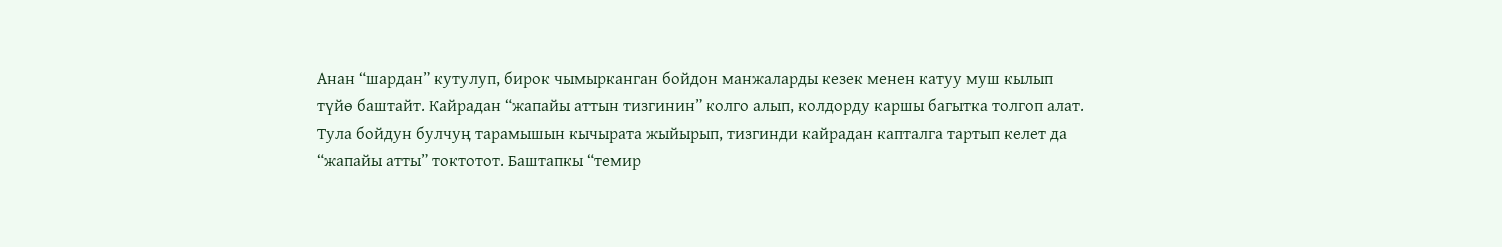Анан “шардан” кутулуп, бирок чымырканган бойдон манжаларды кезек менен катуу муш кылып түйө баштайт. Кайрадан “жапайы аттын тизгинин” колго алып, колдорду каршы багытка толгоп алат. Тула бойдун булчуң тарамышын кычырата жыйырып, тизгинди кайрадан капталга тартып келет да “жапайы атты” токтотот. Баштапкы “темир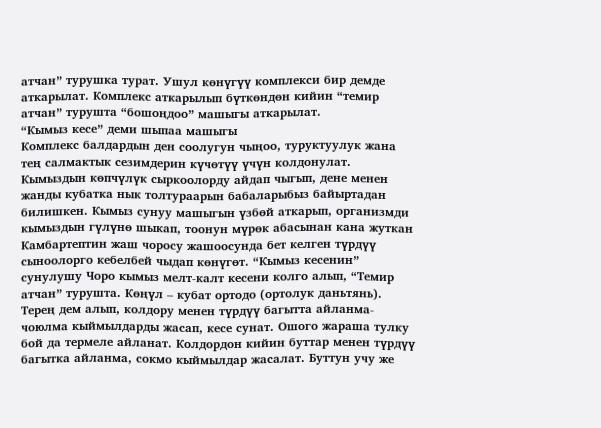атчан” турушка турат. Ушул көнүгүү комплекси бир демде аткарылат. Комплекс аткарылып бүткөндөн кийин “темир атчан” турушта “бошоңдоо” машыгы аткарылат.
“Кымыз кесе” деми шыпаа машыгы
Комплекс балдардын ден соолугун чыңоо, туруктуулук жана тең салмактык сезимдерин күчөтүү үчүн колдонулат. Кымыздын көпчүлүк сыркоолорду айдап чыгып, дене менен жанды кубатка нык толтураарын бабаларыбыз байыртадан билишкен. Кымыз сунуу машыгын үзбөй аткарып, организмди кымыздын гүлүнө шыкап, тоонун мүрөк абасынан кана жуткан Камбартептин жаш чоросу жашоосунда бет келген түрдүү сыноолорго кебелбей чыдап көнүгөт. “Кымыз кесенин” сунулушу Чоро кымыз мелт-калт кесени колго алып, “Темир атчан” турушта. Көңүл – кубат ортодо (ортолук даньтянь). Терең дем алып, колдору менен түрдүү багытта айланма-чоюлма кыймылдарды жасап, кесе сунат. Ошого жараша тулку бой да термеле айланат. Колдордон кийин буттар менен түрдүү багытка айланма, сокмо кыймылдар жасалат. Буттун учу же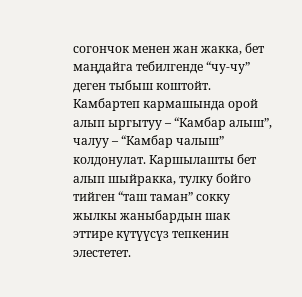согончок менен жан жакка, бет маңдайга тебилгенде “чу-чу” деген тыбыш коштойт.
Камбартеп кармашында орой алып ыргытуу – “Камбар алыш”, чалуу – “Камбар чалыш” колдонулат. Каршылашты бет алып шыйракка, тулку бойго тийген “таш таман” сокку жылкы жаныбардын шак эттире күтүүсүз тепкенин элестетет.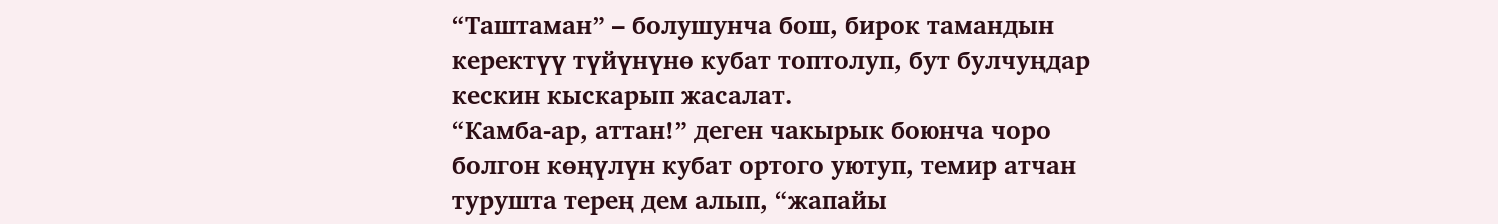“Таштаман” – болушунча бош, бирок тамандын керектүү түйүнүнө кубат топтолуп, бут булчуңдар кескин кыскарып жасалат.
“Камба-ар, аттан!” деген чакырык боюнча чоро болгон көңүлүн кубат ортого уютуп, темир атчан турушта терең дем алып, “жапайы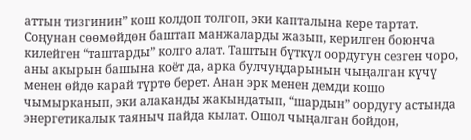аттын тизгинин” кош колдоп толгоп, эки капталына кере тартат. Соңунан сөөмөйдөн баштап манжаларды жазып, керилген боюнча килейген “таштарды” колго алат. Таштын бүткүл оордугун сезген чоро, аны акырын башына коёт да, арка булчуңдарынын чыңалган күчү менен өйдө карай түртө берет. Анан эрк менен демди кошо чымырканып, эки алаканды жакындатып, “шардын” оордугу астында энергетикалык таяныч пайда кылат. Ошол чыңалган бойдон,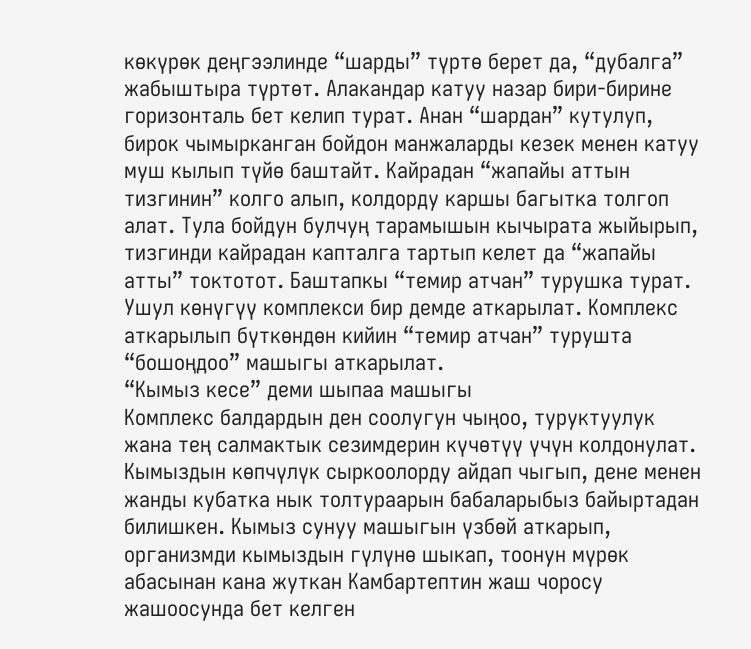көкүрөк деңгээлинде “шарды” түртө берет да, “дубалга” жабыштыра түртөт. Алакандар катуу назар бири-бирине горизонталь бет келип турат. Анан “шардан” кутулуп, бирок чымырканган бойдон манжаларды кезек менен катуу муш кылып түйө баштайт. Кайрадан “жапайы аттын тизгинин” колго алып, колдорду каршы багытка толгоп алат. Тула бойдун булчуң тарамышын кычырата жыйырып, тизгинди кайрадан капталга тартып келет да “жапайы атты” токтотот. Баштапкы “темир атчан” турушка турат. Ушул көнүгүү комплекси бир демде аткарылат. Комплекс аткарылып бүткөндөн кийин “темир атчан” турушта “бошоңдоо” машыгы аткарылат.
“Кымыз кесе” деми шыпаа машыгы
Комплекс балдардын ден соолугун чыңоо, туруктуулук жана тең салмактык сезимдерин күчөтүү үчүн колдонулат. Кымыздын көпчүлүк сыркоолорду айдап чыгып, дене менен жанды кубатка нык толтураарын бабаларыбыз байыртадан билишкен. Кымыз сунуу машыгын үзбөй аткарып, организмди кымыздын гүлүнө шыкап, тоонун мүрөк абасынан кана жуткан Камбартептин жаш чоросу жашоосунда бет келген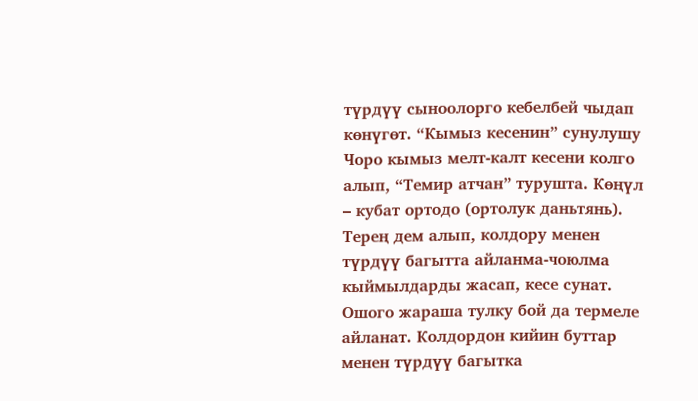түрдүү сыноолорго кебелбей чыдап көнүгөт. “Кымыз кесенин” сунулушу Чоро кымыз мелт-калт кесени колго алып, “Темир атчан” турушта. Көңүл – кубат ортодо (ортолук даньтянь). Терең дем алып, колдору менен түрдүү багытта айланма-чоюлма кыймылдарды жасап, кесе сунат. Ошого жараша тулку бой да термеле айланат. Колдордон кийин буттар менен түрдүү багытка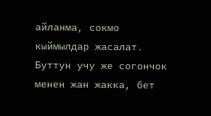айланма, сокмо кыймылдар жасалат. Буттун учу же согончок менен жан жакка, бет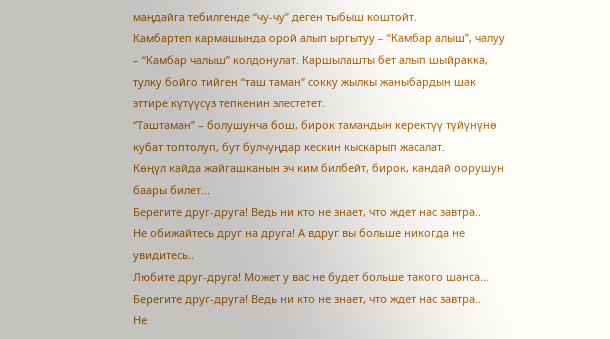маңдайга тебилгенде “чу-чу” деген тыбыш коштойт.
Камбартеп кармашында орой алып ыргытуу – “Камбар алыш”, чалуу – “Камбар чалыш” колдонулат. Каршылашты бет алып шыйракка, тулку бойго тийген “таш таман” сокку жылкы жаныбардын шак эттире күтүүсүз тепкенин элестетет.
“Таштаман” – болушунча бош, бирок тамандын керектүү түйүнүнө кубат топтолуп, бут булчуңдар кескин кыскарып жасалат.
Көңүл кайда жайгашканын эч ким билбейт, бирок, кандай оорушун баары билет...
Берегите друг-друга! Ведь ни кто не знает, что ждет нас завтра..
Не обижайтесь друг на друга! А вдруг вы больше никогда не увидитесь..
Любите друг-друга! Может у вас не будет больше такого шанса...
Берегите друг-друга! Ведь ни кто не знает, что ждет нас завтра..
Не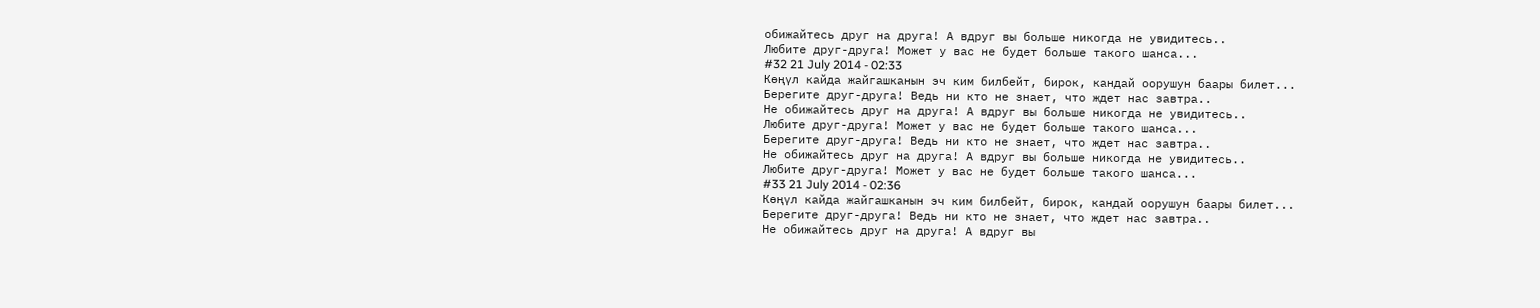обижайтесь друг на друга! А вдруг вы больше никогда не увидитесь..
Любите друг-друга! Может у вас не будет больше такого шанса...
#32 21 July 2014 - 02:33
Көңүл кайда жайгашканын эч ким билбейт, бирок, кандай оорушун баары билет...
Берегите друг-друга! Ведь ни кто не знает, что ждет нас завтра..
Не обижайтесь друг на друга! А вдруг вы больше никогда не увидитесь..
Любите друг-друга! Может у вас не будет больше такого шанса...
Берегите друг-друга! Ведь ни кто не знает, что ждет нас завтра..
Не обижайтесь друг на друга! А вдруг вы больше никогда не увидитесь..
Любите друг-друга! Может у вас не будет больше такого шанса...
#33 21 July 2014 - 02:36
Көңүл кайда жайгашканын эч ким билбейт, бирок, кандай оорушун баары билет...
Берегите друг-друга! Ведь ни кто не знает, что ждет нас завтра..
Не обижайтесь друг на друга! А вдруг вы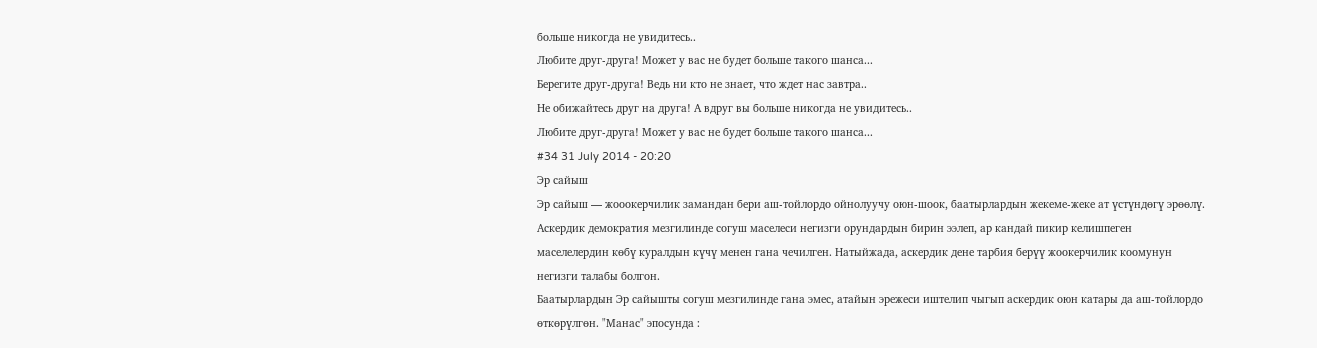больше никогда не увидитесь..
Любите друг-друга! Может у вас не будет больше такого шанса...
Берегите друг-друга! Ведь ни кто не знает, что ждет нас завтра..
Не обижайтесь друг на друга! А вдруг вы больше никогда не увидитесь..
Любите друг-друга! Может у вас не будет больше такого шанса...
#34 31 July 2014 - 20:20
Эр сайыш
Эр сайыш — жооокерчилик замандан бери аш-тойлордо ойнолуучу оюн-шоок, баатырлардын жекеме-жеке ат үстүндөгү эрөөлү. Аскердик демократия мезгилинде согуш маселеси негизги орундардын бирин ээлеп, ар кандай пикир келишпеген маселелердин көбү куралдын күчү менен гана чечилген. Натыйжада, аскердик дене тарбия берүү жоокерчилик коомунун негизги талабы болгон.
Баатырлардын Эр сайышты согуш мезгилинде гана эмес, атайын эрежеси иштелип чыгып аскердик оюн катары да аш-тойлордо өткөрүлгөн. "Манас" эпосунда :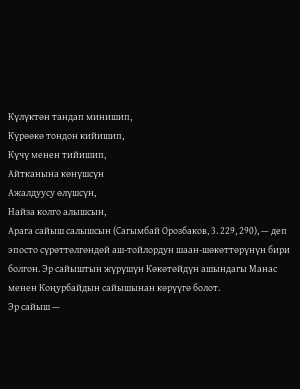Күлүктөн тандап минишип,
Күрөөкө тондон кийишип,
Күчү менен тийишип,
Айтканына көнүшсүн
Ажалдуусу өлүшсүн,
Найза колго алышсын,
Арага сайыш салышсын (Сагымбай Орозбаков, 3. 229, 290), — деп эпосто сүрөттөлгөндөй аш-тойлордун шаан-шөкөттөрүнүн бири болгон. Эр сайыштын жүрүшүн Көкөтөйдүн ашындагы Манас менен Коңурбайдын сайышынан көрүүгө болот.
Эр сайыш —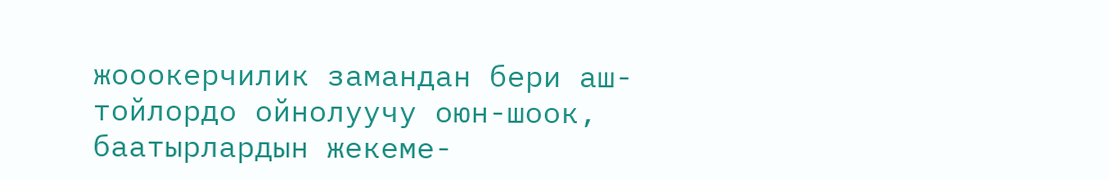жооокерчилик замандан бери аш-тойлордо ойнолуучу оюн-шоок, баатырлардын жекеме-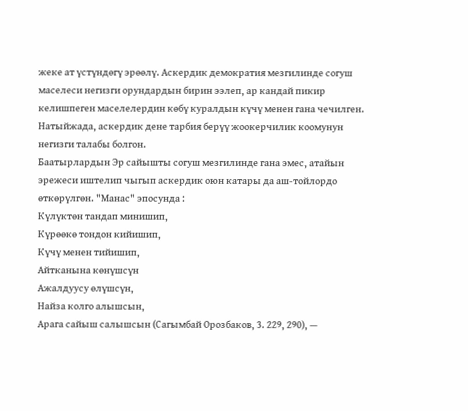жеке ат үстүндөгү эрөөлү. Аскердик демократия мезгилинде согуш маселеси негизги орундардын бирин ээлеп, ар кандай пикир келишпеген маселелердин көбү куралдын күчү менен гана чечилген. Натыйжада, аскердик дене тарбия берүү жоокерчилик коомунун негизги талабы болгон.
Баатырлардын Эр сайышты согуш мезгилинде гана эмес, атайын эрежеси иштелип чыгып аскердик оюн катары да аш-тойлордо өткөрүлгөн. "Манас" эпосунда :
Күлүктөн тандап минишип,
Күрөөкө тондон кийишип,
Күчү менен тийишип,
Айтканына көнүшсүн
Ажалдуусу өлүшсүн,
Найза колго алышсын,
Арага сайыш салышсын (Сагымбай Орозбаков, 3. 229, 290), —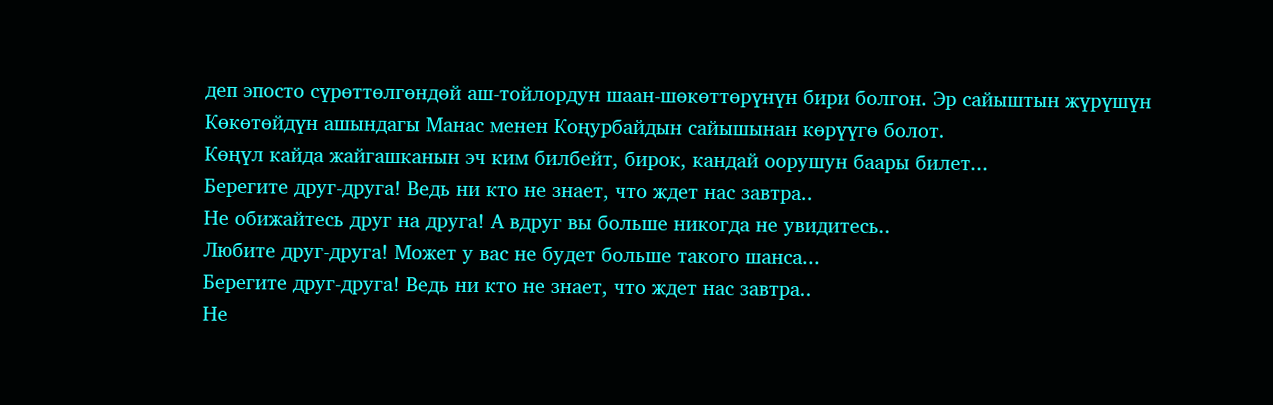деп эпосто сүрөттөлгөндөй аш-тойлордун шаан-шөкөттөрүнүн бири болгон. Эр сайыштын жүрүшүн Көкөтөйдүн ашындагы Манас менен Коңурбайдын сайышынан көрүүгө болот.
Көңүл кайда жайгашканын эч ким билбейт, бирок, кандай оорушун баары билет...
Берегите друг-друга! Ведь ни кто не знает, что ждет нас завтра..
Не обижайтесь друг на друга! А вдруг вы больше никогда не увидитесь..
Любите друг-друга! Может у вас не будет больше такого шанса...
Берегите друг-друга! Ведь ни кто не знает, что ждет нас завтра..
Не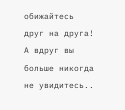обижайтесь друг на друга! А вдруг вы больше никогда не увидитесь..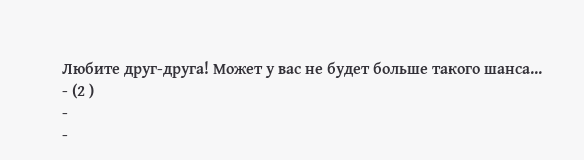Любите друг-друга! Может у вас не будет больше такого шанса...
- (2 )
-
-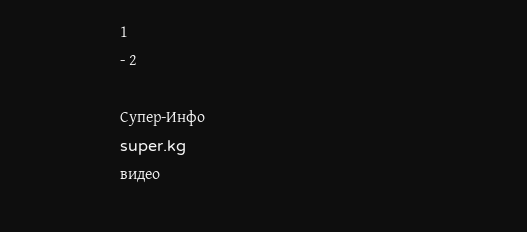1
- 2

Супер-Инфо
super.kg
видео